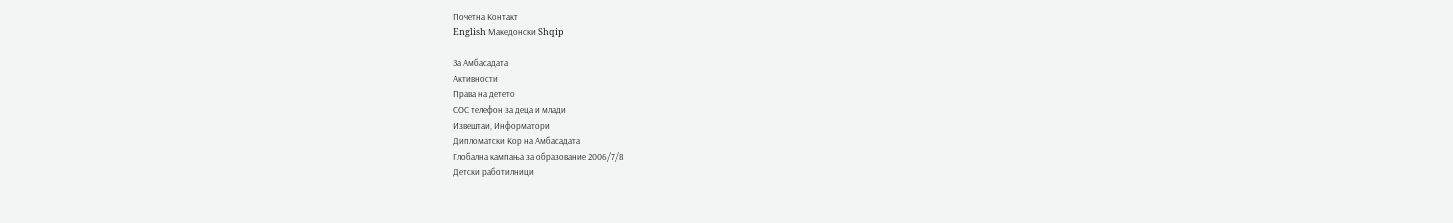Почетна Контакт
English Македонски Shqip

За Амбасадата
Активности
Права на детето
СОС телефон за деца и млади
Извештаи, Информатори
Дипломатски Кор на Амбасадата
Глобална кампања за образование 2006/7/8
Детски работилници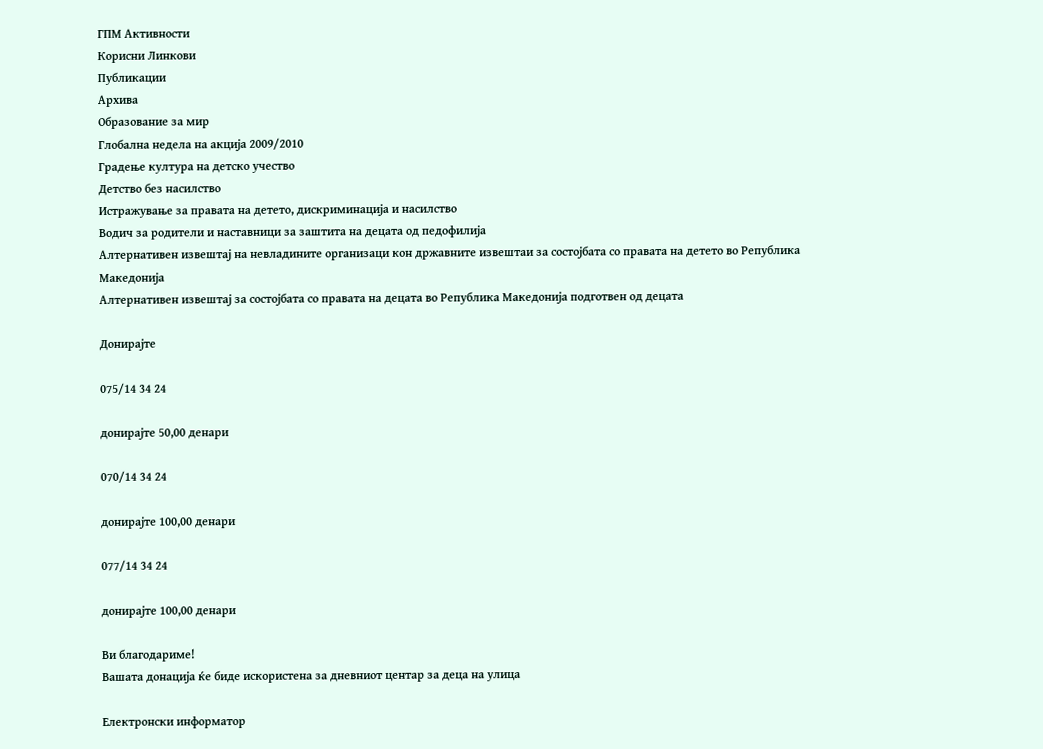ГПМ Активности
Корисни Линкови
Публикации
Архива
Образование за мир
Глобална недела на акција 2009/2010
Градење култура на детско учество
Детство без насилство
Истражување за правата на детето, дискриминација и насилство
Водич за родители и наставници за заштита на децата од педофилија
Алтернативен извештај на невладините организаци кон државните извештаи за состојбата со правата на детето во Република Македонија
Алтернативен извештај за состојбата со правата на децата во Република Македонија подготвен од децата

Донирајте

075/14 34 24

донирајте 50,00 денари

070/14 34 24

донирајте 100,00 денари

077/14 34 24

донирајте 100,00 денари

Ви благодариме!
Вашaтa донација ќе биде искористена за дневниот центар за деца на улица

Електронски информатор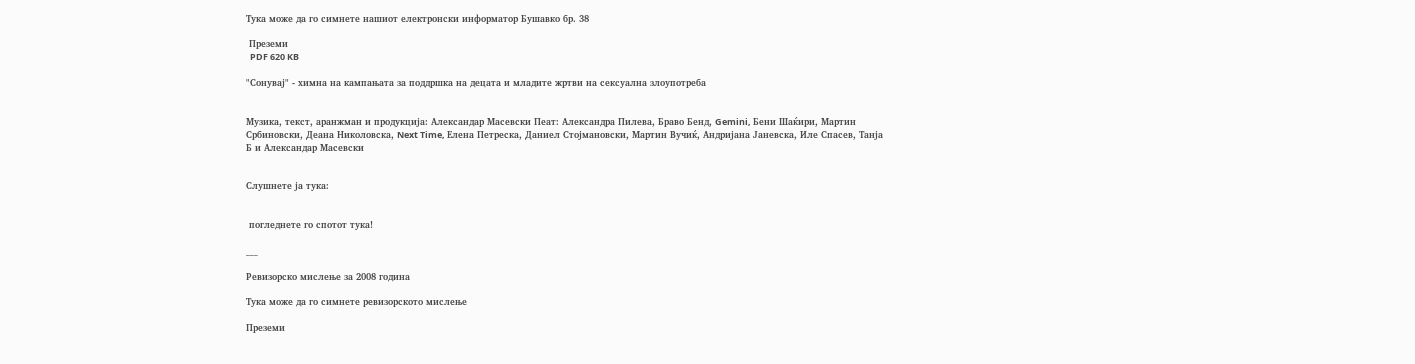Тука може да го симнете нашиот електронски информатор Бушавко бр. 38

 Преземи
  PDF 620 KB

"Сонувај" - химна на кампањата за поддршка на децата и младите жртви на сексуална злоупотреба


Музика, текст, аранжман и продукција: Александар Масевски Пеат: Александра Пилева, Браво Бенд, Gemini, Бени Шаќири, Мартин Србиновски, Деана Николовска, Next Time, Елена Петреска, Даниел Стојмановски, Мартин Вучиќ, Андријана Јаневска, Иле Спасев, Танја Б и Александар Масевски


Слушнете ја тука:


 погледнете го спотот тука!

___

Ревизорско мислење за 2008 година

Тука може да го симнете ревизорското мислење

Преземи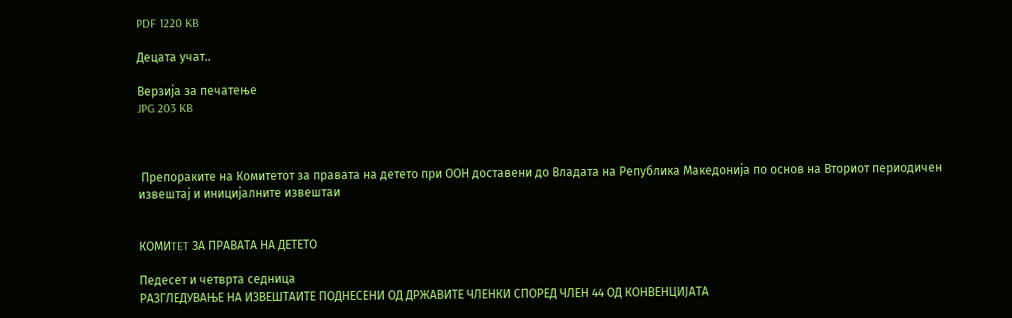PDF 1220 KB

Децата учат..

Верзија за печатење
JPG 203 KB



 Препораките на Комитетот за правата на детето при ООН доставени до Владата на Република Македонија по основ на Вториот периодичен извештај и иницијалните извештаи


КОМИTET ЗА ПРАВАТА НА ДЕТЕТО

Педесет и четврта седница
РАЗГЛЕДУВАЊЕ НА ИЗВЕШТАИТЕ ПОДНЕСЕНИ ОД ДРЖАВИТЕ ЧЛЕНКИ СПОРЕД ЧЛЕН 44 ОД КОНВЕНЦИЈАТА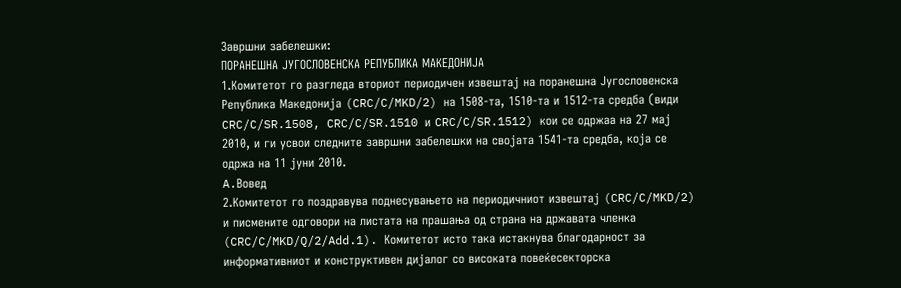Завршни забелешки:
ПОРАНЕШНА ЈУГОСЛОВЕНСКА РЕПУБЛИКА МАКЕДОНИЈА
1.Комитетот го разгледа вториот периодичен извештај на поранешна Југословенска Република Македонија (CRC/C/MKD/2) на 1508-та, 1510-та и 1512-та средба (види CRC/C/SR.1508, CRC/C/SR.1510 и CRC/C/SR.1512) кои се одржаа на 27 мај 2010, и ги усвои следните завршни забелешки на својата 1541-та средба, која се одржа на 11 јуни 2010.
A.Вовед
2.Комитетот го поздравува поднесувањето на периодичниот извештај (CRC/C/MKD/2) и писмените одговори на листата на прашања од страна на државата членка (CRC/C/MKD/Q/2/Add.1). Комитетот исто така истакнува благодарност за информативниот и конструктивен дијалог со високата повеќесекторска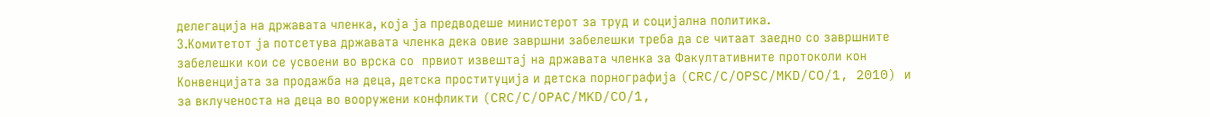делегација на државата членка, која ја предводеше министерот за труд и социјална политика.
3.Комитетот ја потсетува државата членка дека овие завршни забелешки треба да се читаат заедно со завршните забелешки кои се усвоени во врска со  првиот извештај на државата членка за Факултативните протоколи кон Конвенцијата за продажба на деца, детска проституција и детска порнографија (CRC/C/OPSC/MKD/CO/1, 2010) и за вклученоста на деца во вооружени конфликти (CRC/C/OPAC/MKD/CO/1,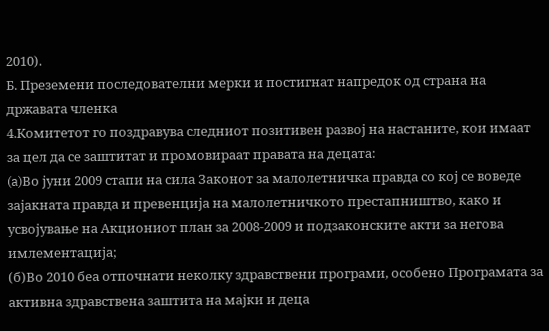2010).
Б. Преземени последователни мерки и постигнат напредок од страна на државата членка
4.Комитетот го поздравува следниот позитивен развој на настаните, кои имаат за цел да се заштитат и промовираат правата на децата:
(a)Во јуни 2009 стапи на сила Законот за малолетничка правда со кој се воведе зајакната правда и превенција на малолетничкото престапништво, како и усвојување на Акциониот план за 2008-2009 и подзаконските акти за негова имлементација;
(б)Во 2010 беа отпочнати неколку здравствени програми, особено Програмата за активна здравствена заштита на мајки и деца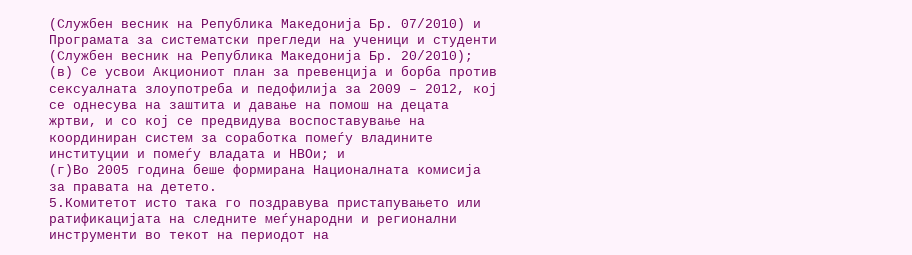(Службен весник на Република Македонија Бр. 07/2010) и Програмата за систематски прегледи на ученици и студенти (Службен весник на Република Македонија Бр. 20/2010);
(в) Се усвои Акциониот план за превенција и борба против сексуалната злоупотреба и педофилија за 2009 – 2012, кој се однесува на заштита и давање на помош на децата жртви, и со кој се предвидува воспоставување на координиран систем за соработка помеѓу владините институции и помеѓу владата и НВОи; и
(г)Во 2005 година беше формирана Националната комисија за правата на детето.
5.Комитетот исто така го поздравува пристапувањето или ратификацијата на следните меѓународни и регионални инструменти во текот на периодот на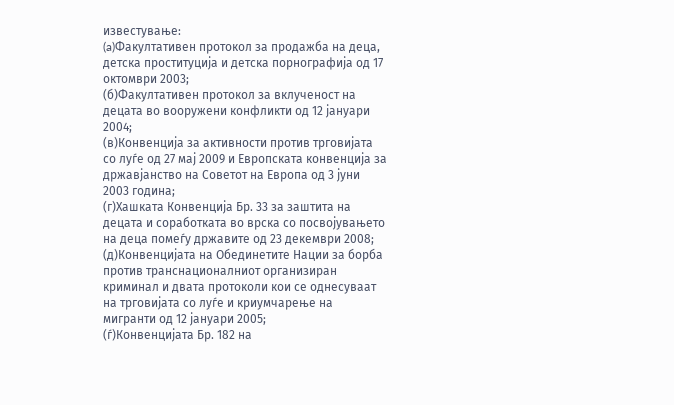известување:
(a)Факултативен протокол за продажба на деца, детска проституција и детска порнографија од 17 октомври 2003;
(б)Факултативен протокол за вклученост на децата во вооружени конфликти од 12 јануари 2004;
(в)Конвенција за активности против трговијата со луѓе од 27 мај 2009 и Европската конвенција за државјанство на Советот на Европа од 3 јуни 2003 година;
(г)Хашката Конвенција Бр. 33 за заштита на децата и соработката во врска со посвојувањето на деца помеѓу државите од 23 декември 2008;
(д)Конвенцијата на Обединетите Нации за борба против транснационалниот организиран криминал и двата протоколи кои се однесуваат на трговијата со луѓе и криумчарење на мигранти од 12 јануари 2005;
(ѓ)Конвенцијата Бр. 182 на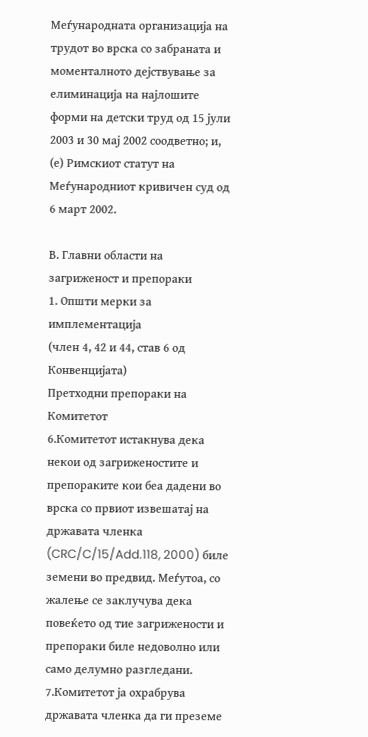Меѓународната организација на трудот во врска со забраната и моменталното дејствување за елиминација на најлошите форми на детски труд од 15 јули 2003 и 30 мај 2002 соодветно; и,
(е) Римскиот статут на Меѓународниот кривичен суд од 6 март 2002.

В. Главни области на загриженост и препораки
1. Општи мерки за имплементација
(член 4, 42 и 44, став 6 од Конвенцијата)
Претходни препораки на Комитетот
6.Комитетот истакнува дека некои од загриженостите и препораките кои беа дадени во врска со првиот извешатај на државата членка  (CRC/C/15/Add.118, 2000) биле земени во предвид. Меѓутоа, со жалење се заклучува дека повеќето од тие загрижености и препораки биле недоволно или само делумно разгледани.
7.Комитетот ја охрабрува државата членка да ги преземе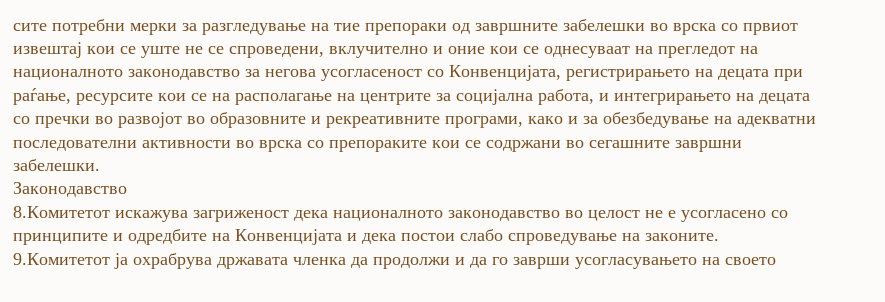сите потребни мерки за разгледување на тие препораки од завршните забелешки во врска со првиот извештај кои се уште не се спроведени, вклучително и оние кои се однесуваат на прегледот на националното законодавство за негова усогласеност со Конвенцијата, регистрирањето на децата при раѓање, ресурсите кои се на располагање на центрите за социјална работа, и интегрирањето на децата со пречки во развојот во образовните и рекреативните програми, како и за обезбедување на адекватни последователни активности во врска со препораките кои се содржани во сегашните завршни забелешки.
Законодавство
8.Комитетот искажува загриженост дека националното законодавство во целост не е усогласено со принципите и одредбите на Конвенцијата и дека постои слабо спроведување на законите.
9.Комитетот ја охрабрува државата членка да продолжи и да го заврши усогласувањето на своето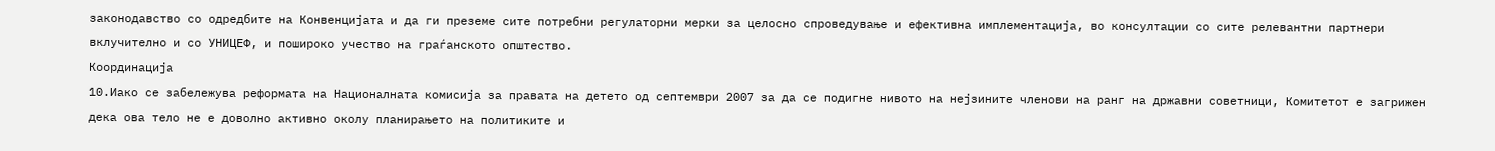законодавство со одредбите на Конвенцијата и да ги преземе сите потребни регулаторни мерки за целосно спроведување и ефективна имплементација, во консултации со сите релевантни партнери вклучително и со УНИЦЕФ, и пошироко учество на граѓанското општество.
Координација
10.Иако се забележува реформата на Националната комисија за правата на детето од септември 2007 за да се подигне нивото на нејзините членови на ранг на државни советници, Комитетот е загрижен дека ова тело не е доволно активно околу планирањето на политиките и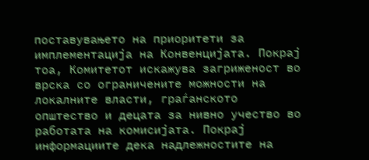поставувањето на приоритети за имплементација на Конвенцијата. Покрај тоа, Комитетот искажува загриженост во врска со ограничените можности на локалните власти, граѓанското општество и децата за нивно учество во работата на комисијата. Покрај информациите дека надлежностите на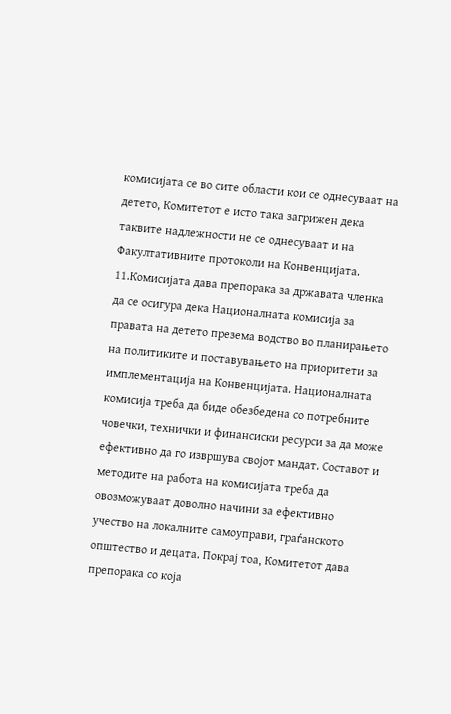комисијата се во сите области кои се однесуваат на детето, Комитетот е исто така загрижен дека таквите надлежности не се однесуваат и на Факултативните протоколи на Конвенцијата.
11.Комисијата дава препорака за државата членка да се осигура дека Националната комисија за правата на детето презема водство во планирањето на политиките и поставувањето на приоритети за имплементација на Конвенцијата. Националната комисија треба да биде обезбедена со потребните човечки, технички и финансиски ресурси за да може ефективно да го извршува својот мандат. Составот и методите на работа на комисијата треба да овозможуваат доволно начини за ефективно учество на локалните самоуправи, граѓанското општество и децата. Покрај тоа, Комитетот дава препорака со која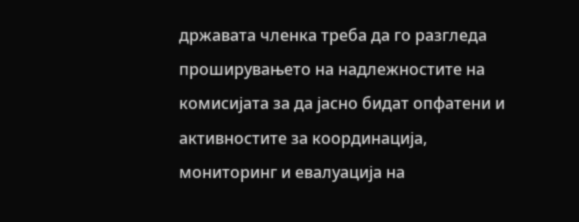државата членка треба да го разгледа проширувањето на надлежностите на комисијата за да јасно бидат опфатени и активностите за координација, мониторинг и евалуација на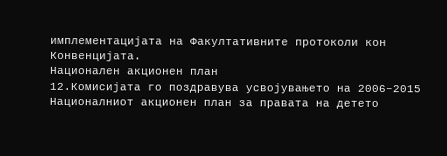имплементацијата на Факултативните протоколи кон Конвенцијата.
Национален акционен план
12.Комисијата го поздравува усвојувањето на 2006–2015 Националниот акционен план за правата на детето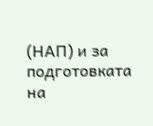(НАП) и за подготовката на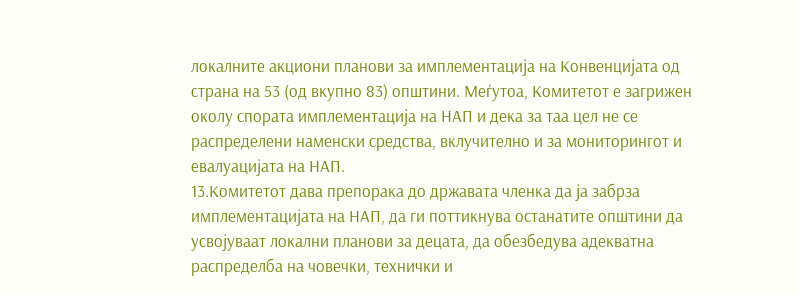локалните акциони планови за имплементација на Конвенцијата од страна на 53 (од вкупно 83) општини. Меѓутоа, Комитетот е загрижен околу спората имплементација на НАП и дека за таа цел не се распределени наменски средства, вклучително и за мониторингот и евалуацијата на НАП.
13.Комитетот дава препорака до државата членка да ја забрза имплементацијата на НАП, да ги поттикнува останатите општини да усвојуваат локални планови за децата, да обезбедува адекватна распределба на човечки, технички и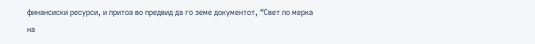финансиски ресурси, и притоа во предвид да го земе документот, “Свет по мерка на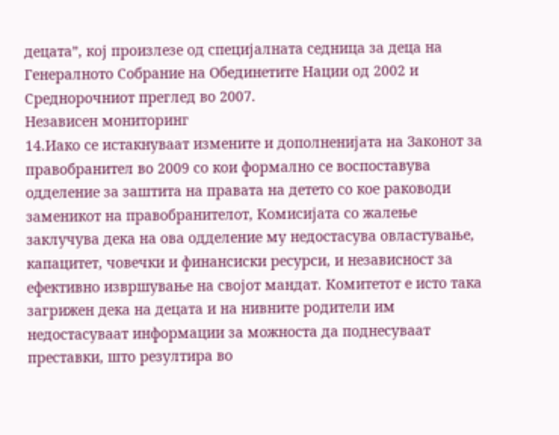децата”, кој произлезе од специјалната седница за деца на Генералното Собрание на Обединетите Нации од 2002 и Среднорочниот преглед во 2007.
Независен мониторинг
14.Иако се истакнуваат измените и дополненијата на Законот за правобранител во 2009 со кои формално се воспоставува одделение за заштита на правата на детето со кое раководи заменикот на правобранителот, Комисијата со жалење заклучува дека на ова одделение му недостасува овластување, капацитет, човечки и финансиски ресурси, и независност за ефективно извршување на својот мандат. Комитетот е исто така загрижен дека на децата и на нивните родители им недостасуваат информации за можноста да поднесуваат преставки, што резултира во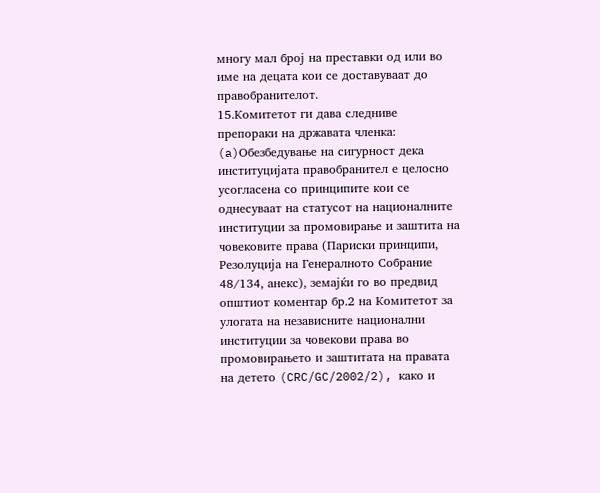многу мал број на преставки од или во име на децата кои се доставуваат до правобранителот.
15.Комитетот ги дава следниве препораки на државата членка:
(a)Обезбедување на сигурност дека институцијата правобранител е целосно усогласена со принципите кои се однесуваат на статусот на националните институции за промовирање и заштита на човековите права (Париски принципи, Резолуција на Генералното Собрание 48/134, анекс), земајќи го во предвид општиот коментар бр.2 на Комитетот за улогата на независните национални институции за човекови права во промовирањето и заштитата на правата на детето (CRC/GC/2002/2), како и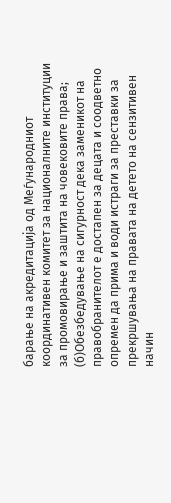барање на акредитација од Меѓународниот координативен комитет за националните институции за промовирање и заштита на човековите права;
(б)Обезбедување на сигурност дека заменикот на правобранителот е достапен за децата и соодветно опремен да прима и води истраги за преставки за прекршувања на правата на детето на сензитивен начин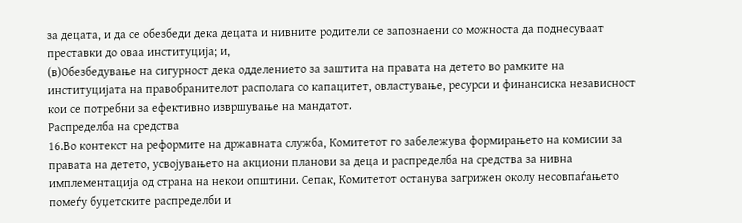за децата, и да се обезбеди дека децата и нивните родители се запознаени со можноста да поднесуваат преставки до оваа институција; и,
(в)Обезбедување на сигурност дека одделението за заштита на правата на детето во рамките на институцијата на правобранителот располага со капацитет, овластување, ресурси и финансиска независност кои се потребни за ефективно извршување на мандатот.
Распределба на средства
16.Во контекст на реформите на државната служба, Комитетот го забележува формирањето на комисии за правата на детето, усвојувањето на акциони планови за деца и распределба на средства за нивна имплементација од страна на некои општини. Сепак, Комитетот останува загрижен околу несовпаѓањето помеѓу буџетските распределби и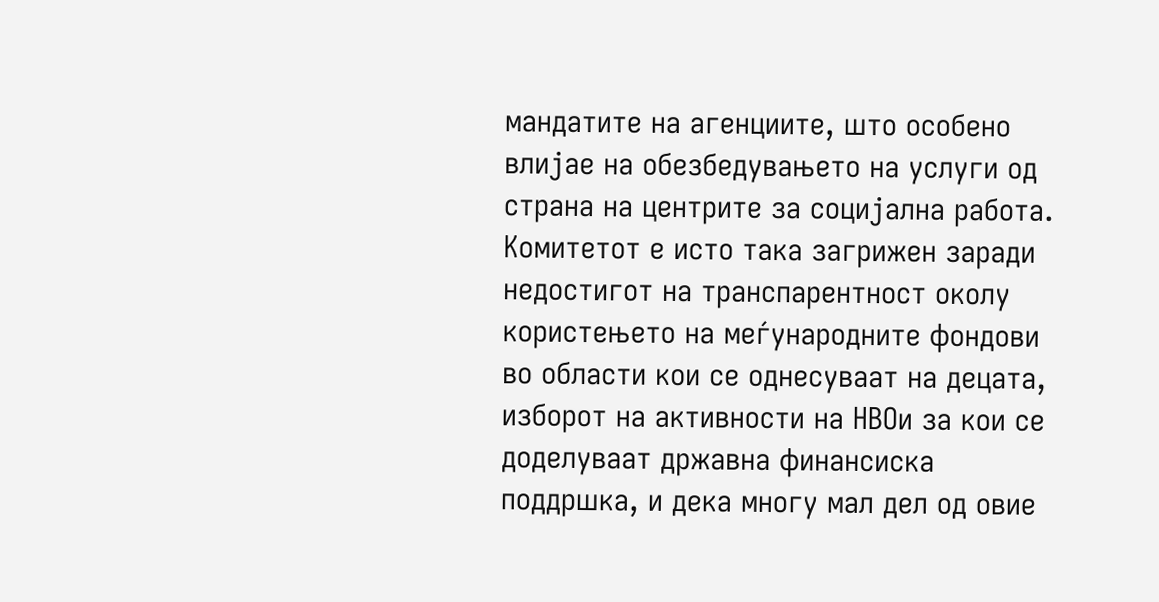мандатите на агенциите, што особено влијае на обезбедувањето на услуги од страна на центрите за социјална работа. Комитетот е исто така загрижен заради недостигот на транспарентност околу користењето на меѓународните фондови во области кои се однесуваат на децата, изборот на активности на НВОи за кои се доделуваат државна финансиска поддршка, и дека многу мал дел од овие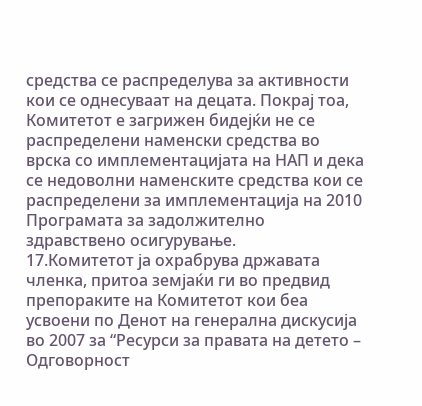средства се распределува за активности кои се однесуваат на децата. Покрај тоа, Комитетот е загрижен бидејќи не се распределени наменски средства во врска со имплементацијата на НАП и дека се недоволни наменските средства кои се распределени за имплементација на 2010 Програмата за задолжително здравствено осигурување.
17.Комитетот ја охрабрува државата членка, притоа земјаќи ги во предвид препораките на Комитетот кои беа усвоени по Денот на генерална дискусија во 2007 за “Ресурси за правата на детето – Одговорност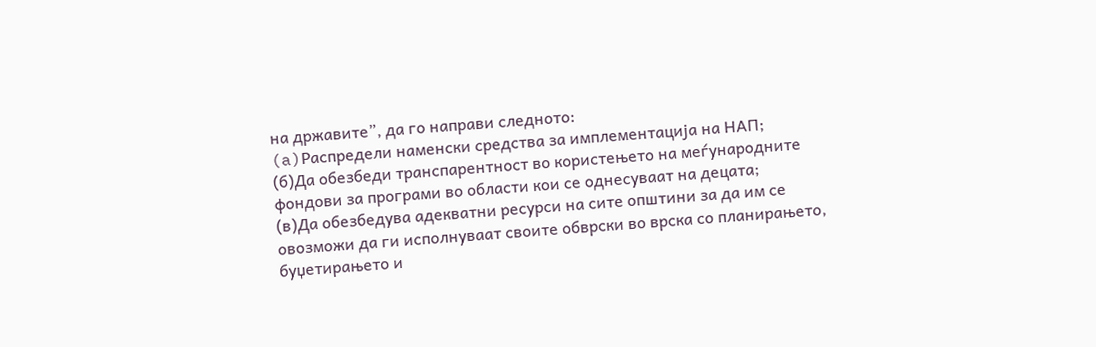на државите”, да го направи следното:
(a)Распредели наменски средства за имплементација на НАП;
(б)Да обезбеди транспарентност во користењето на меѓународните фондови за програми во области кои се однесуваат на децата;
(в)Да обезбедува адекватни ресурси на сите општини за да им се овозможи да ги исполнуваат своите обврски во врска со планирањето, буџетирањето и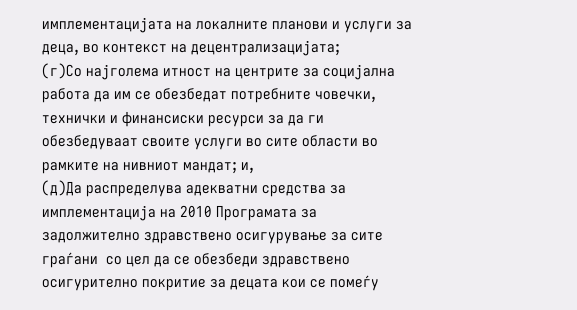имплементацијата на локалните планови и услуги за деца, во контекст на децентрализацијата;
(г)Со најголема итност на центрите за социјална работа да им се обезбедат потребните човечки, технички и финансиски ресурси за да ги обезбедуваат своите услуги во сите области во рамките на нивниот мандат; и,
(д)Да распределува адекватни средства за имплементација на 2010 Програмата за задолжително здравствено осигурување за сите граѓани  со цел да се обезбеди здравствено осигурително покритие за децата кои се помеѓу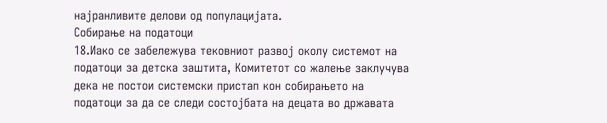најранливите делови од популацијата.
Собирање на податоци
18.Иако се забележува тековниот развој околу системот на податоци за детска заштита, Комитетот со жалење заклучува дека не постои системски пристап кон собирањето на податоци за да се следи состојбата на децата во државата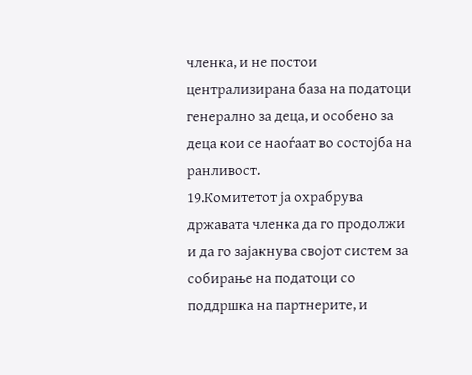членка, и не постои централизирана база на податоци генерално за деца, и особено за деца кои се наоѓаат во состојба на ранливост.
19.Комитетот ја охрабрува државата членка да го продолжи и да го зајакнува својот систем за собирање на податоци со поддршка на партнерите, и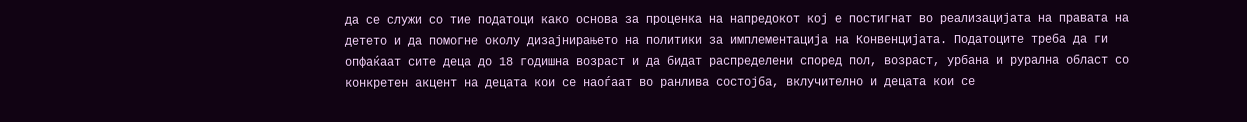да се служи со тие податоци како основа за проценка на напредокот кој е постигнат во реализацијата на правата на детето и да помогне околу дизајнирањето на политики за имплементација на Конвенцијата. Податоците треба да ги опфаќаат сите деца до 18 годишна возраст и да бидат распределени според пол, возраст, урбана и рурална област со конкретен акцент на децата кои се наоѓаат во ранлива состојба, вклучително и децата кои се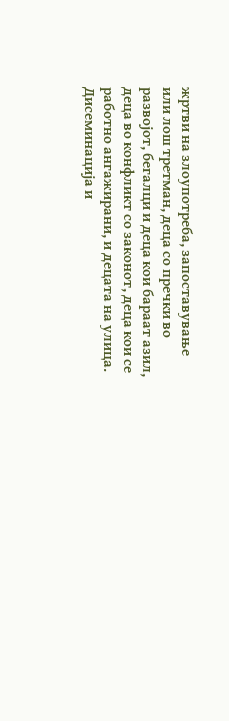жртви на злоупотреба, запоставување или лош третман, деца со пречки во развојот, бегалци и деца кои бараат азил, деца во конфликт со законот, деца кои се работно ангажирани, и децата на улица.
Дисеминација и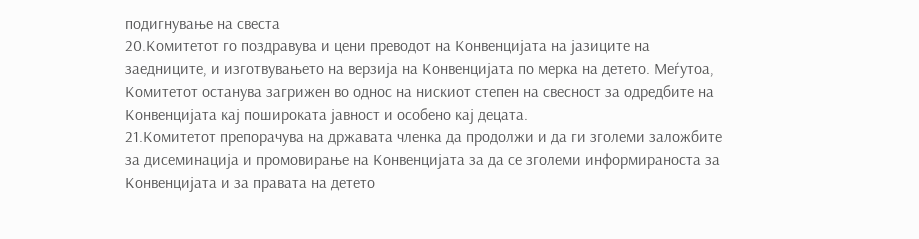подигнување на свеста
20.Комитетот го поздравува и цени преводот на Конвенцијата на јазиците на заедниците, и изготвувањето на верзија на Конвенцијата по мерка на детето. Меѓутоа, Комитетот останува загрижен во однос на нискиот степен на свесност за одредбите на Конвенцијата кај пошироката јавност и особено кај децата.
21.Комитетот препорачува на државата членка да продолжи и да ги зголеми заложбите за дисеминација и промовирање на Конвенцијата за да се зголеми информираноста за Конвенцијата и за правата на детето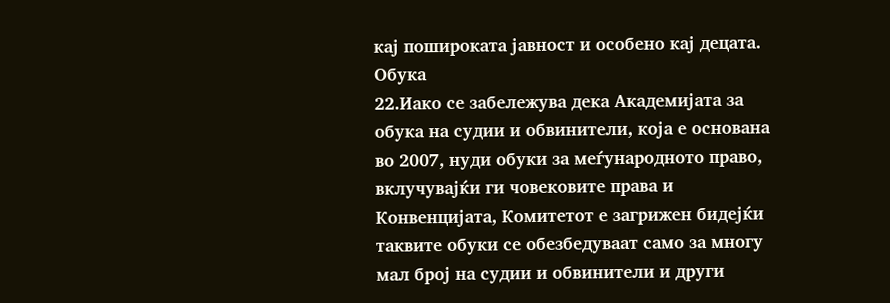кај пошироката јавност и особено кај децата.
Обука
22.Иако се забележува дека Академијата за обука на судии и обвинители, која е основана во 2007, нуди обуки за меѓународното право, вклучувајќи ги човековите права и Конвенцијата, Комитетот е загрижен бидејќи таквите обуки се обезбедуваат само за многу мал број на судии и обвинители и други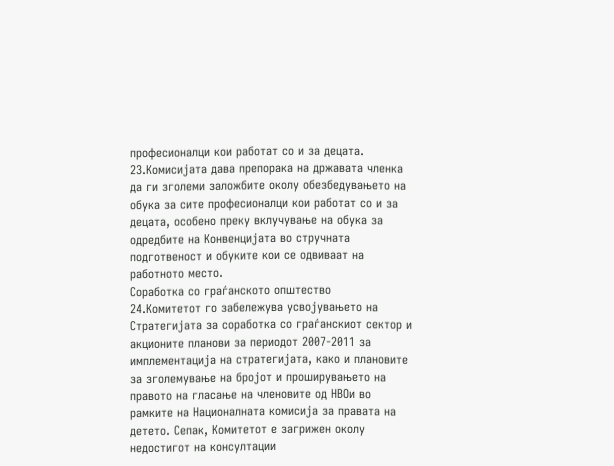професионалци кои работат со и за децата.
23.Комисијата дава препорака на државата членка да ги зголеми заложбите околу обезбедувањето на обука за сите професионалци кои работат со и за децата, особено преку вклучување на обука за одредбите на Конвенцијата во стручната подготвеност и обуките кои се одвиваат на работното место.
Соработка со граѓанското општество
24.Комитетот го забележува усвојувањето на Стратегијата за соработка со граѓанскиот сектор и акционите планови за периодот 2007-2011 за имплементација на стратегијата, како и плановите за зголемување на бројот и проширувањето на правото на гласање на членовите од НВОи во рамките на Националната комисија за правата на детето. Сепак, Комитетот е загрижен околу недостигот на консултации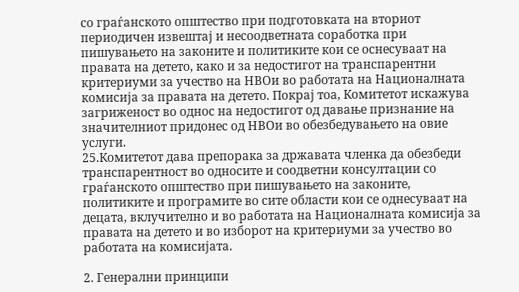со граѓанското општество при подготовката на вториот периодичен извештај и несоодветната соработка при пишувањето на законите и политиките кои се оснесуваат на правата на детето, како и за недостигот на транспарентни критериуми за учество на НВОи во работата на Националната комисија за правата на детето. Покрај тоа, Комитетот искажува загриженост во однос на недостигот од давање признание на значителниот придонес од НВОи во обезбедувањето на овие услуги.
25.Комитетот дава препорака за државата членка да обезбеди транспарентност во односите и соодветни консултации со граѓанското општество при пишувањето на законите, политиките и програмите во сите области кои се однесуваат на децата, вклучително и во работата на Националната комисија за правата на детето и во изборот на критериуми за учество во работата на комисијата.

2. Генерални принципи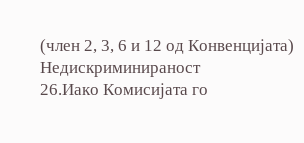(член 2, 3, 6 и 12 од Конвенцијата)
Недискриминираност
26.Иако Комисијата го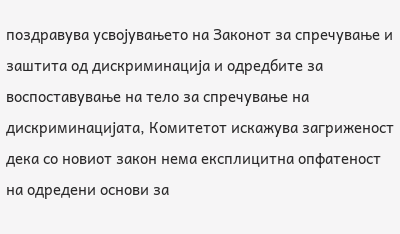поздравува усвојувањето на Законот за спречување и заштита од дискриминација и одредбите за воспоставување на тело за спречување на дискриминацијата, Комитетот искажува загриженост дека со новиот закон нема експлицитна опфатеност на одредени основи за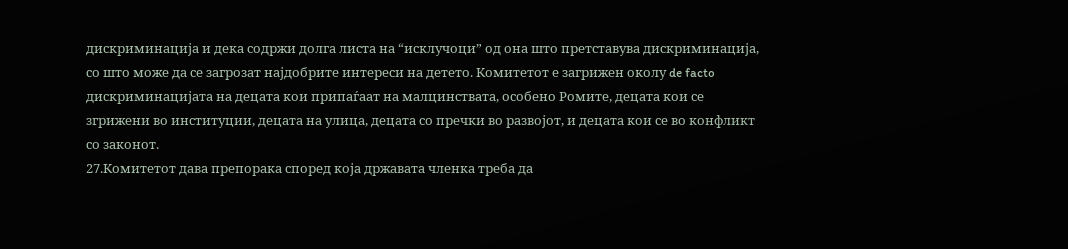дискриминација и дека содржи долга листа на “исклучоци” од она што претставува дискриминација, со што може да се загрозат најдобрите интереси на детето. Комитетот е загрижен околу de facto дискриминацијата на децата кои припаѓаат на малцинствата, особено Ромите, децата кои се згрижени во институции, децата на улица, децата со пречки во развојот, и децата кои се во конфликт со законот.
27.Комитетот дава препорака според која државата членка треба да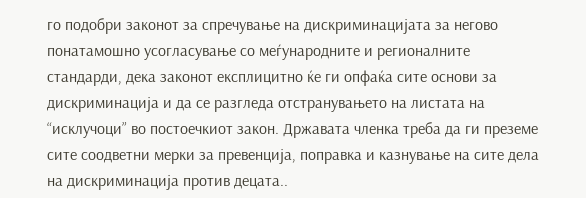го подобри законот за спречување на дискриминацијата за негово понатамошно усогласување со меѓународните и регионалните стандарди, дека законот експлицитно ќе ги опфаќа сите основи за дискриминација и да се разгледа отстранувањето на листата на “исклучоци” во постоечкиот закон. Државата членка треба да ги преземе сите соодветни мерки за превенција, поправка и казнување на сите дела на дискриминација против децата..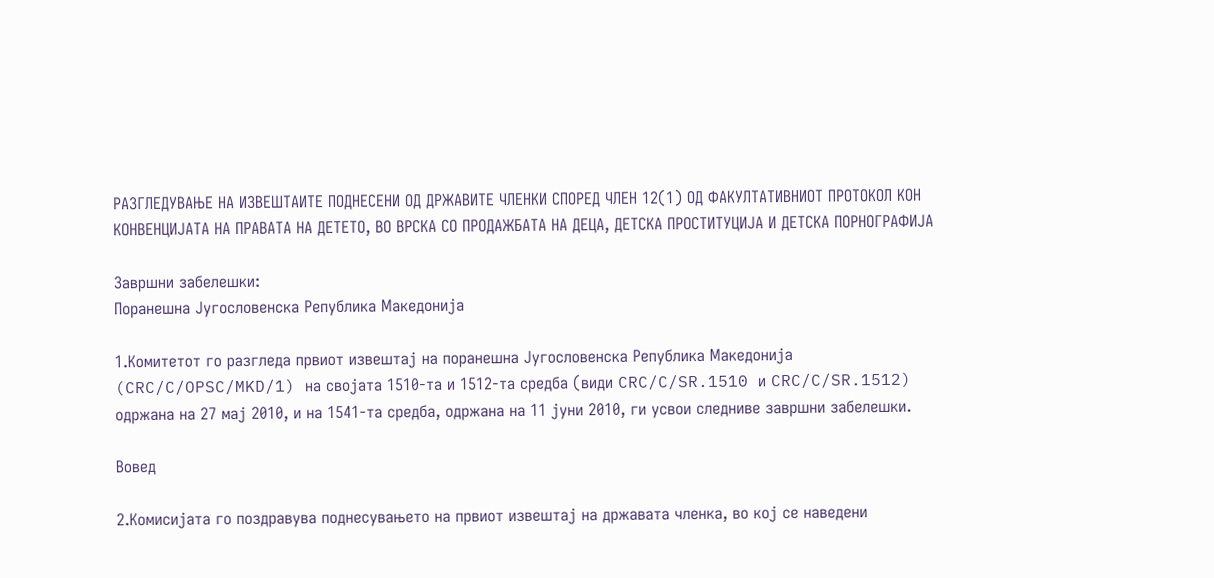РАЗГЛЕДУВАЊЕ НА ИЗВЕШТАИТЕ ПОДНЕСЕНИ ОД ДРЖАВИТЕ ЧЛЕНКИ СПОРЕД ЧЛЕН 12(1) ОД ФАКУЛТАТИВНИОТ ПРОТОКОЛ КОН КОНВЕНЦИЈАТА НА ПРАВАТА НА ДЕТЕТО, ВО ВРСКА СО ПРОДАЖБАТА НА ДЕЦА, ДЕТСКА ПРОСТИТУЦИЈА И ДЕТСКА ПОРНОГРАФИЈА

Завршни забелешки:
Поранешна Југословенска Република Македонија

1.Комитетот го разгледа првиот извештај на поранешна Југословенска Република Македонија (CRC/C/OPSC/MKD/1) на својата 1510-та и 1512-та средба (види CRC/C/SR.1510 и CRC/C/SR.1512) одржана на 27 мај 2010, и на 1541-та средба, одржана на 11 јуни 2010, ги усвои следниве завршни забелешки.

Вовед

2.Комисијата го поздравува поднесувањето на првиот извештај на државата членка, во кој се наведени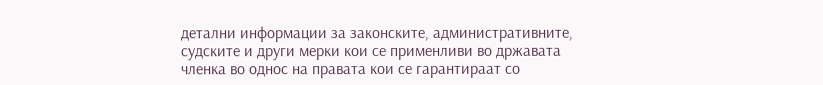детални информации за законските, административните, судските и други мерки кои се применливи во државата членка во однос на правата кои се гарантираат со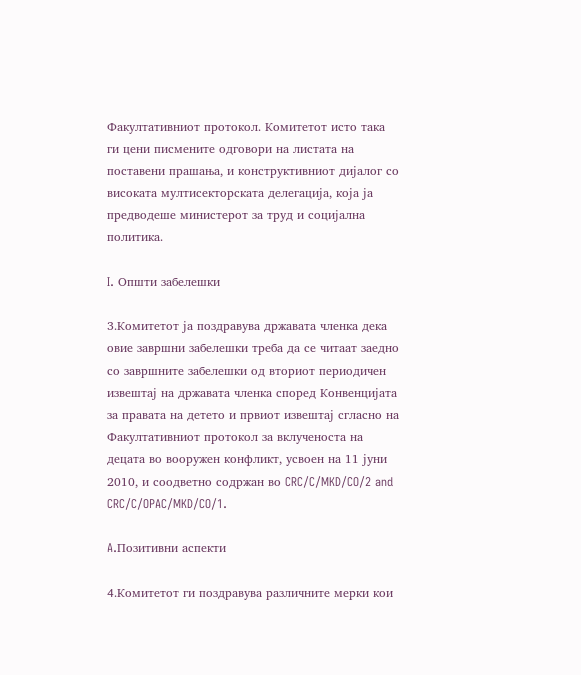Факултативниот протокол. Комитетот исто така ги цени писмените одговори на листата на поставени прашања, и конструктивниот дијалог со високата мултисекторската делегација, која ја предводеше министерот за труд и социјална политика.

I. Општи забелешки

3.Комитетот ја поздравува државата членка дека овие завршни забелешки треба да се читаат заедно со завршните забелешки од вториот периодичен извештај на државата членка според Конвенцијата за правата на детето и првиот извештај сгласно на Факултативниот протокол за вклученоста на децата во вооружен конфликт, усвоен на 11 јуни 2010, и соодветно содржан во CRC/C/MKD/CO/2 and CRC/C/OPAC/MKD/CO/1.

A.Позитивни аспекти

4.Комитетот ги поздравува различните мерки кои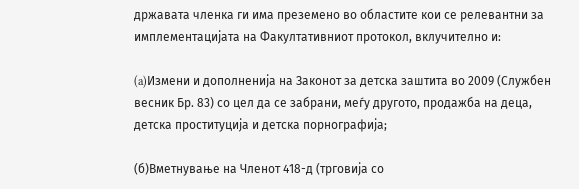државата членка ги има преземено во областите кои се релевантни за имплементацијата на Факултативниот протокол, вклучително и:

(a)Измени и дополненија на Законот за детска заштита во 2009 (Службен весник Бр. 83) со цел да се забрани, меѓу другото, продажба на деца, детска проституција и детска порнографија;

(б)Вметнување на Членот 418-д (трговија со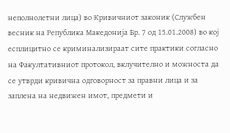неполнолетни лица) во Кривичниот законик (Службен весник на Република Македонија Бр. 7 од 15.01.2008) во кој есплицитно се криминализираат сите практики согласно на Факултативниот протокол, вклучително и можноста да се утврди кривична одговорност за правни лица и за заплена на недвижен имот, предмети и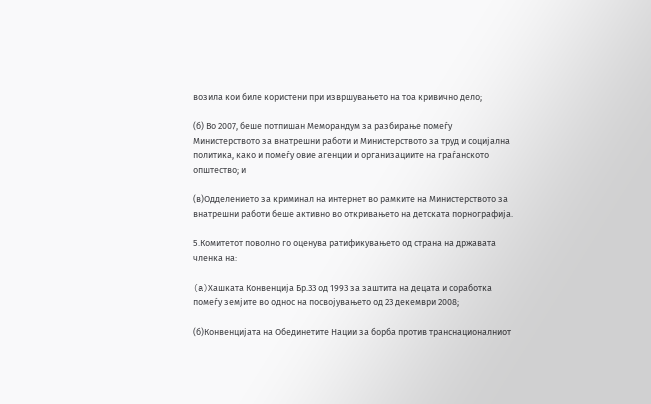возила кои биле користени при извршувањето на тоа кривично дело;

(б) Во 2007, беше потпишан Меморандум за разбирање помеѓу Министерството за внатрешни работи и Министерството за труд и социјална политика, како и помеѓу овие агенции и организациите на граѓанското општество; и

(в)Одделението за криминал на интернет во рамките на Министерството за внатрешни работи беше активно во откривањето на детската порнографија.

5.Комитетот поволно го оценува ратификувањето од страна на државата членка на:

(a)Хашката Конвенција Бр.33 од 1993 за заштита на децата и соработка помеѓу земјите во однос на посвојувањето од 23 декември 2008;

(б)Конвенцијата на Обединетите Нации за борба против транснационалниот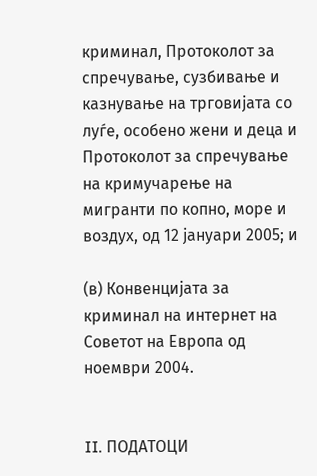криминал, Протоколот за спречување, сузбивање и казнување на трговијата со луѓе, особено жени и деца и Протоколот за спречување на кримучарење на мигранти по копно, море и воздух, од 12 јануари 2005; и

(в) Конвенцијата за криминал на интернет на Советот на Европа од ноември 2004.


II. ПОДАТОЦИ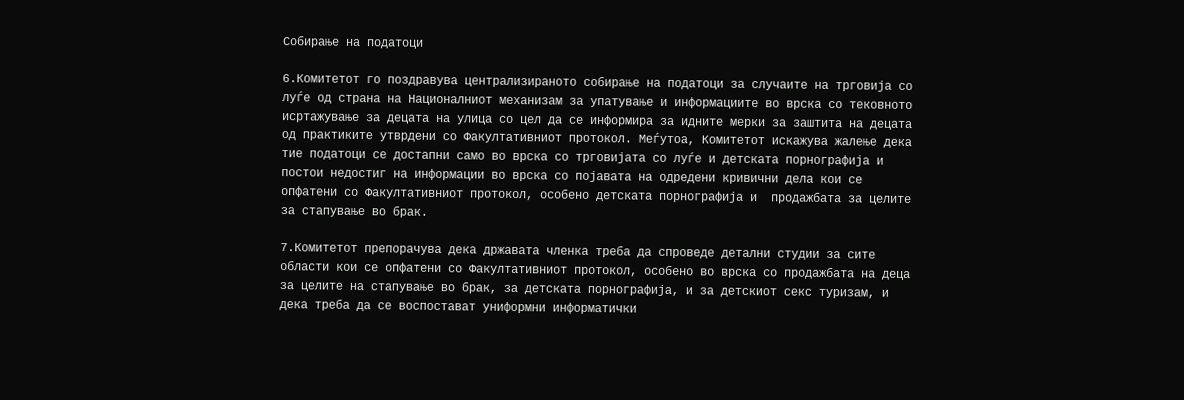Собирање на податоци

6.Комитетот го поздравува централизираното собирање на податоци за случаите на трговија со луѓе од страна на Националниот механизам за упатување и информациите во врска со тековното исртажување за децата на улица со цел да се информира за идните мерки за заштита на децата од практиките утврдени со Факултативниот протокол. Меѓутоа, Комитетот искажува жалење дека тие податоци се достапни само во врска со трговијата со луѓе и детската порнографија и постои недостиг на информации во врска со појавата на одредени кривични дела кои се опфатени со Факултативниот протокол, особено детската порнографија и  продажбата за целите за стапување во брак.

7.Комитетот препорачува дека државата членка треба да спроведе детални студии за сите области кои се опфатени со Факултативниот протокол, особено во врска со продажбата на деца за целите на стапување во брак, за детската порнографија, и за детскиот секс туризам, и дека треба да се воспостават униформни информатички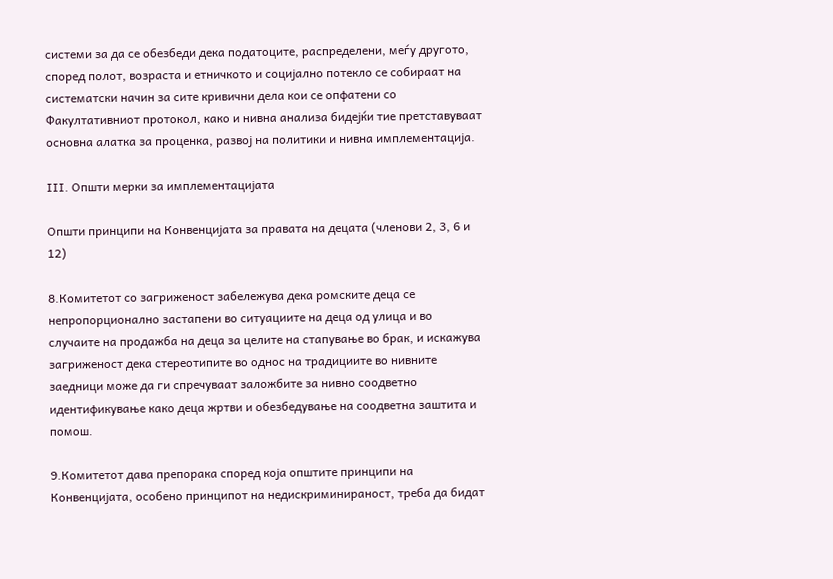системи за да се обезбеди дека податоците, распределени, меѓу другото, според полот, возраста и етничкото и социјално потекло се собираат на систематски начин за сите кривични дела кои се опфатени со Факултативниот протокол, како и нивна анализа бидејќи тие претставуваат основна алатка за проценка, развој на политики и нивна имплементација.

III. Општи мерки за имплементацијата

Општи принципи на Конвенцијата за правата на децата (членови 2, 3, 6 и 12)

8.Комитетот со загриженост забележува дека ромските деца се непропорционално застапени во ситуациите на деца од улица и во случаите на продажба на деца за целите на стапување во брак, и искажува загриженост дека стереотипите во однос на традициите во нивните заедници може да ги спречуваат заложбите за нивно соодветно идентификување како деца жртви и обезбедување на соодветна заштита и помош.

9.Комитетот дава препорака според која општите принципи на Конвенцијата, особено принципот на недискриминираност, треба да бидат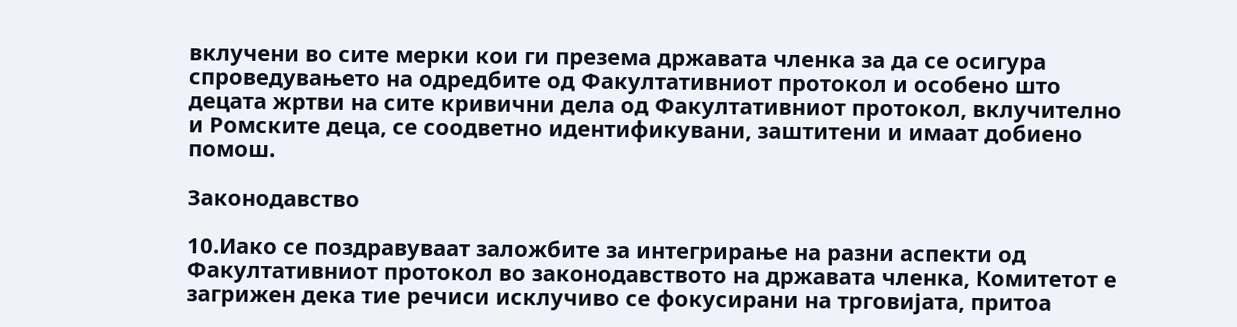вклучени во сите мерки кои ги презема државата членка за да се осигура спроведувањето на одредбите од Факултативниот протокол и особено што децата жртви на сите кривични дела од Факултативниот протокол, вклучително и Ромските деца, се соодветно идентификувани, заштитени и имаат добиено помош.

Законодавство

10.Иако се поздравуваат заложбите за интегрирање на разни аспекти од Факултативниот протокол во законодавството на државата членка, Комитетот е загрижен дека тие речиси исклучиво се фокусирани на трговијата, притоа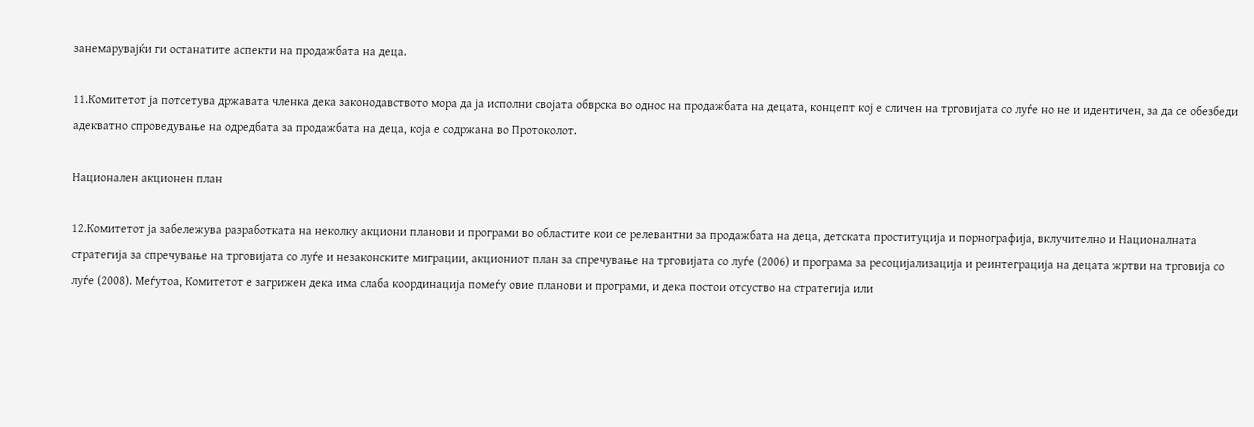занемарувајќи ги останатите аспекти на продажбата на деца.

11.Комитетот ја потсетува државата членка дека законодавството мора да ја исполни својата обврска во однос на продажбата на децата, концепт кој е сличен на трговијата со луѓе но не и идентичен, за да се обезбеди адекватно спроведување на одредбата за продажбата на деца, која е содржана во Протоколот.

Национален акционен план

12.Комитетот ја забележува разработката на неколку акциони планови и програми во областите кои се релевантни за продажбата на деца, детската проституција и порнографија, вклучително и Националната стратегија за спречување на трговијата со луѓе и незаконските миграции, акциониот план за спречување на трговијата со луѓе (2006) и програма за ресоцијализација и реинтеграција на децата жртви на трговија со луѓе (2008). Меѓутоа, Комитетот е загрижен дека има слаба координација помеѓу овие планови и програми, и дека постои отсуство на стратегија или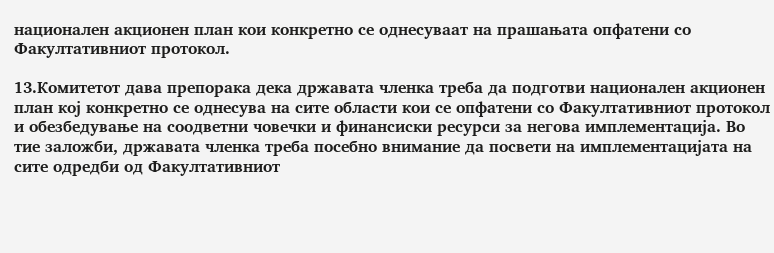национален акционен план кои конкретно се однесуваат на прашањата опфатени со Факултативниот протокол.

13.Комитетот дава препорака дека државата членка треба да подготви национален акционен план кој конкретно се однесува на сите области кои се опфатени со Факултативниот протокол и обезбедување на соодветни човечки и финансиски ресурси за негова имплементација. Во тие заложби, државата членка треба посебно внимание да посвети на имплементацијата на сите одредби од Факултативниот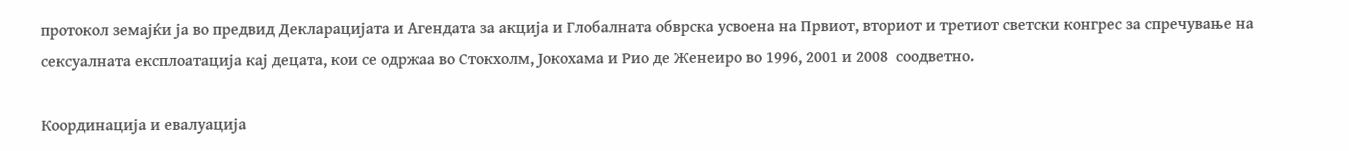протокол земајќи ја во предвид Декларацијата и Агендата за акција и Глобалната обврска усвоена на Првиот, вториот и третиот светски конгрес за спречување на сексуалната експлоатација кај децата, кои се одржаа во Стокхолм, Јокохама и Рио де Женеиро во 1996, 2001 и 2008  соодветно.

Координација и евалуација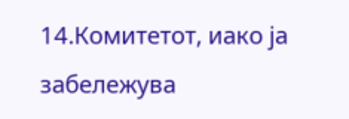14.Комитетот, иако ја забележува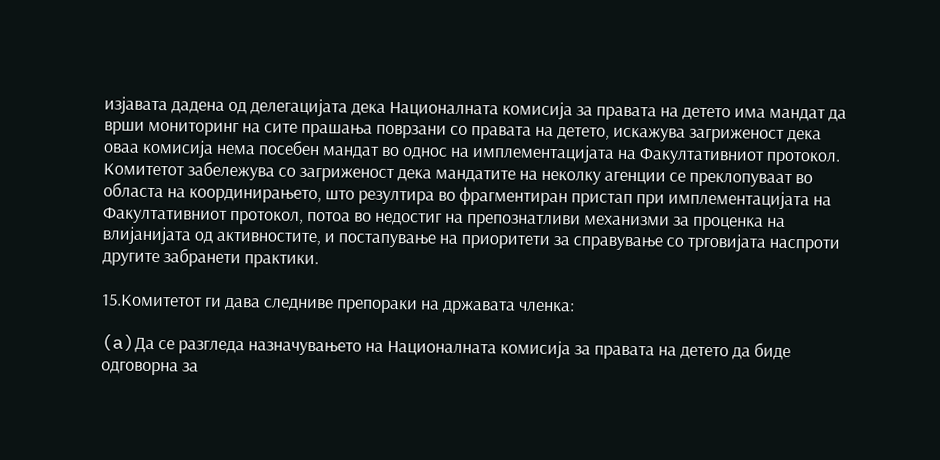изјавата дадена од делегацијата дека Националната комисија за правата на детето има мандат да врши мониторинг на сите прашања поврзани со правата на детето, искажува загриженост дека оваа комисија нема посебен мандат во однос на имплементацијата на Факултативниот протокол. Комитетот забележува со загриженост дека мандатите на неколку агенции се преклопуваат во областа на координирањето, што резултира во фрагментиран пристап при имплементацијата на Факултативниот протокол, потоа во недостиг на препознатливи механизми за проценка на влијанијата од активностите, и постапување на приоритети за справување со трговијата наспроти другите забранети практики.

15.Комитетот ги дава следниве препораки на државата членка:

(a)Да се разгледа назначувањето на Националната комисија за правата на детето да биде одговорна за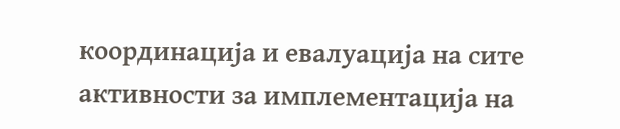координација и евалуација на сите активности за имплементација на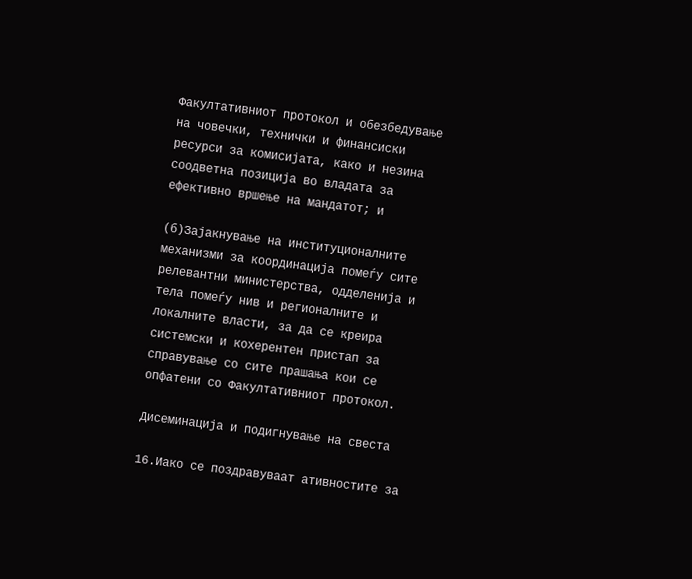Факултативниот протокол и обезбедување на човечки, технички и финансиски ресурси за комисијата, како и незина соодветна позиција во владата за ефективно вршење на мандатот; и

(б)Зајакнување на институционалните механизми за координација помеѓу сите релевантни министерства, одделенија и тела помеѓу нив и регионалните и локалните власти, за да се креира системски и кохерентен пристап за справување со сите прашања кои се опфатени со Факултативниот протокол.

Дисеминација и подигнување на свеста

16.Иако се поздравуваат ативностите за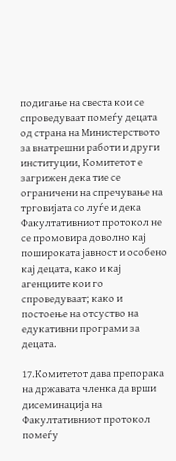подигање на свеста кои се спроведуваат помеѓу децата од страна на Министерството за внатрешни работи и други институции, Комитетот е загрижен дека тие се ограничени на спречување на трговијата со луѓе и дека Факултативниот протокол не се промовира доволно кај пошироката јавност и особено кај децата, како и кај агенциите кои го спроведуваат; како и постоење на отсуство на едукативни програми за децата.

17.Комитетот дава препорака на државата членка да врши дисеминација на Факултативниот протокол помеѓу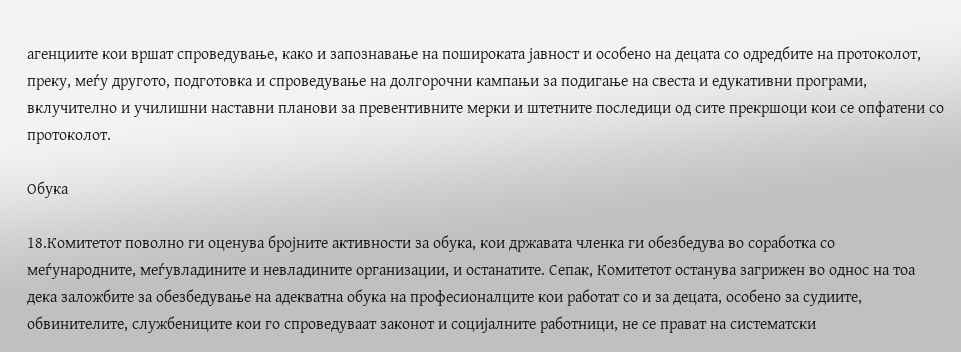агенциите кои вршат спроведување, како и запознавање на пошироката јавност и особено на децата со одредбите на протоколот, преку, меѓу другото, подготовка и спроведување на долгорочни кампањи за подигање на свеста и едукативни програми, вклучително и училишни наставни планови за превентивните мерки и штетните последици од сите прекршоци кои се опфатени со протоколот.

Обука

18.Комитетот поволно ги оценува бројните активности за обука, кои државата членка ги обезбедува во соработка со меѓународните, меѓувладините и невладините организации, и останатите. Сепак, Комитетот останува загрижен во однос на тоа дека заложбите за обезбедување на адекватна обука на професионалците кои работат со и за децата, особено за судиите, обвинителите, службениците кои го спроведуваат законот и социјалните работници, не се прават на систематски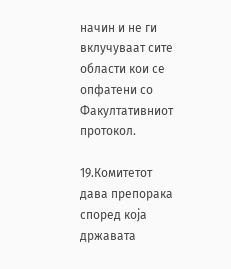начин и не ги вклучуваат сите области кои се опфатени со Факултативниот протокол.

19.Комитетот дава препорака според која државата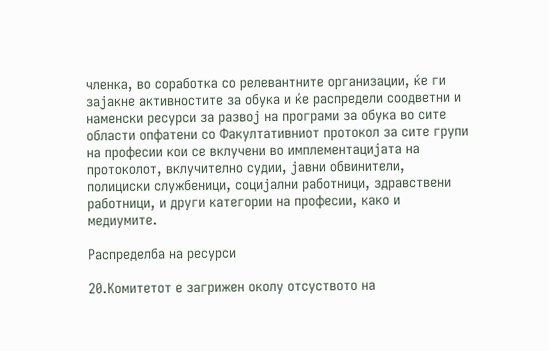членка, во соработка со релевантните организации, ќе ги зајакне активностите за обука и ќе распредели соодветни и наменски ресурси за развој на програми за обука во сите области опфатени со Факултативниот протокол за сите групи на професии кои се вклучени во имплементацијата на протоколот, вклучително судии, јавни обвинители, полициски службеници, социјални работници, здравствени работници, и други категории на професии, како и медиумите.

Распределба на ресурси

20.Комитетот е загрижен околу отсуството на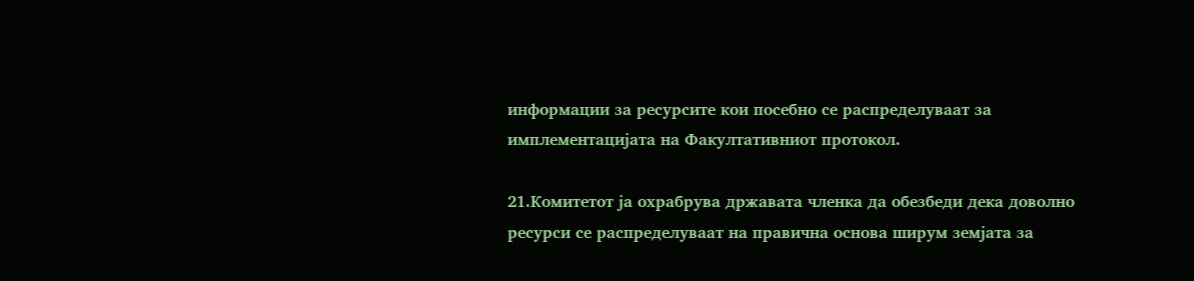информации за ресурсите кои посебно се распределуваат за имплементацијата на Факултативниот протокол.

21.Комитетот ја охрабрува државата членка да обезбеди дека доволно ресурси се распределуваат на правична основа ширум земјата за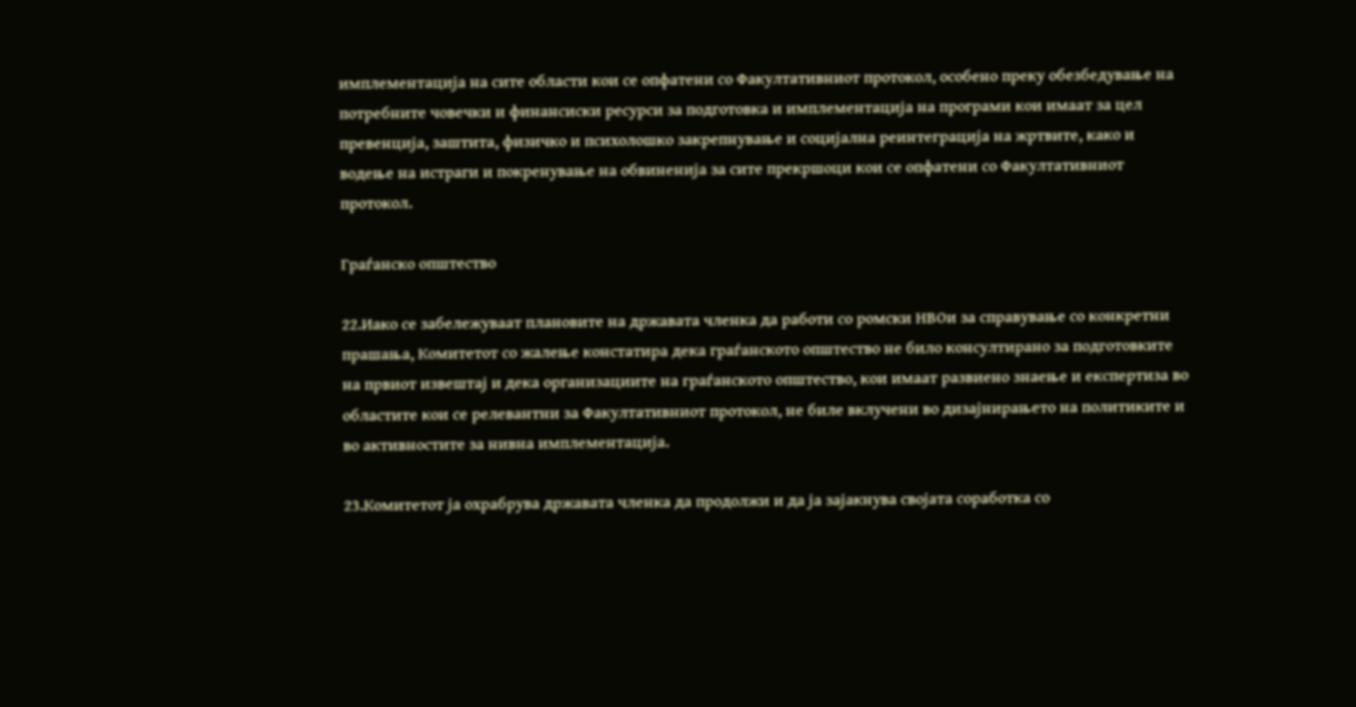имплементација на сите области кои се опфатени со Факултативниот протокол, особено преку обезбедување на потребните човечки и финансиски ресурси за подготовка и имплементација на програми кои имаат за цел превенција, заштита, физичко и психолошко закрепнување и социјална реинтеграција на жртвите, како и водење на истраги и покренување на обвиненија за сите прекршоци кои се опфатени со Факултативниот протокол.

Граѓанско општество

22.Иако се забележуваат плановите на државата членка да работи со ромски НВОи за справување со конкретни прашања, Комитетот со жалење констатира дека граѓанското општество не било консултирано за подготовките на првиот извештај и дека организациите на граѓанското општество, кои имаат развиено знаење и експертиза во областите кои се релевантни за Факултативниот протокол, не биле вклучени во дизајнирањето на политиките и во активностите за нивна имплементација.

23.Комитетот ја охрабрува државата членка да продолжи и да ја зајакнува својата соработка со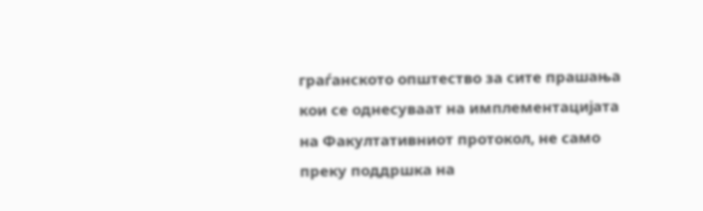граѓанското општество за сите прашања кои се однесуваат на имплементацијата на Факултативниот протокол, не само преку поддршка на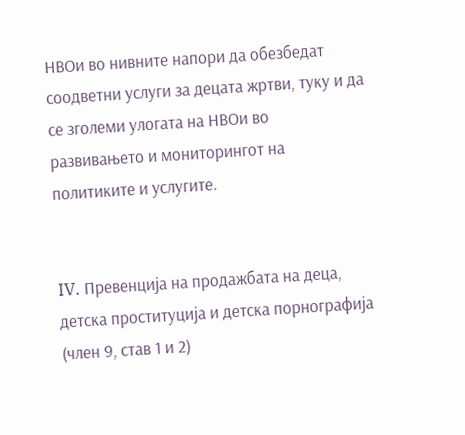НВОи во нивните напори да обезбедат соодветни услуги за децата жртви, туку и да се зголеми улогата на НВОи во развивањето и мониторингот на политиките и услугите.


IV. Превенција на продажбата на деца, детска проституција и детска порнографија
(член 9, став 1 и 2)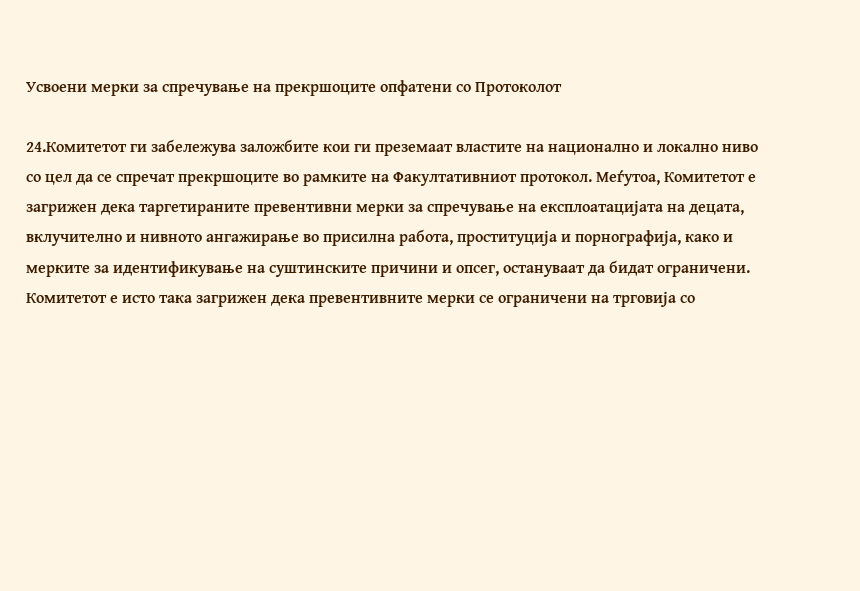Усвоени мерки за спречување на прекршоците опфатени со Протоколот

24.Комитетот ги забележува заложбите кои ги преземаат властите на национално и локално ниво со цел да се спречат прекршоците во рамките на Факултативниот протокол. Меѓутоа, Комитетот е загрижен дека таргетираните превентивни мерки за спречување на експлоатацијата на децата, вклучително и нивното ангажирање во присилна работа, проституција и порнографија, како и мерките за идентификување на суштинските причини и опсег, остануваат да бидат ограничени. Комитетот е исто така загрижен дека превентивните мерки се ограничени на трговија со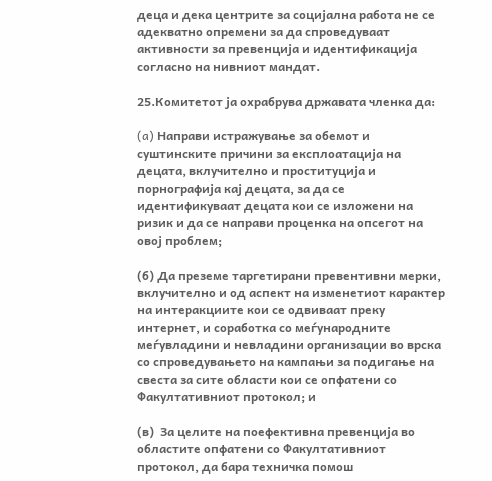деца и дека центрите за социјална работа не се адекватно опремени за да спроведуваат активности за превенција и идентификација согласно на нивниот мандат.

25.Комитетот ја охрабрува државата членка да:

(a) Направи истражување за обемот и суштинските причини за експлоатација на децата, вклучително и проституција и порнографија кај децата, за да се идентификуваат децата кои се изложени на ризик и да се направи проценка на опсегот на овој проблем;

(б) Да преземе таргетирани превентивни мерки, вклучително и од аспект на изменетиот карактер на интеракциите кои се одвиваат преку интернет, и соработка со меѓународните меѓувладини и невладини организации во врска со спроведувањето на кампањи за подигање на свеста за сите области кои се опфатени со Факултативниот протокол; и

(в)  За целите на поефективна превенција во областите опфатени со Факултативниот протокол, да бара техничка помош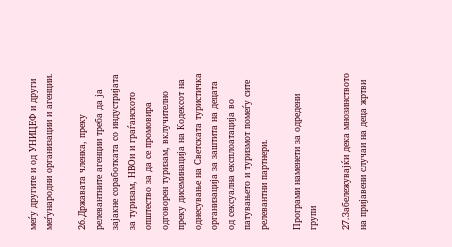меѓу другите и од УНИЦЕФ и други меѓународни организации и агенции.

26.Државата членка, преку релевантните агенции треба да ја зајакне соработката со индустријата за туризам, НВОи и граѓанското општество за да се промовира одговорен туризам, вклучително преку дисеминација на Кодексот на однесување на Светската туристичка организација за заштита на децата од сексуална експлоатација во патувањето и туризмот помеѓу сите релевантни партнери.

Програми наменети за одредени групи

27.Забележувајќи дека мнозинството на пријавени случаи на деца жртви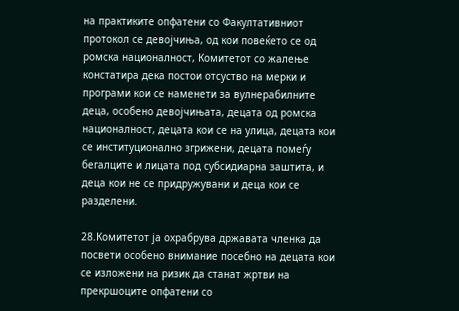на практиките опфатени со Факултативниот протокол се девојчиња, од кои повеќето се од ромска националност, Комитетот со жалење констатира дека постои отсуство на мерки и програми кои се наменети за вулнерабилните деца, особено девојчињата, децата од ромска националност, децата кои се на улица, децата кои се институционално згрижени, децата помеѓу бегалците и лицата под субсидиарна заштита, и деца кои не се придружувани и деца кои се разделени.

28.Комитетот ја охрабрува државата членка да посвети особено внимание посебно на децата кои се изложени на ризик да станат жртви на прекршоците опфатени со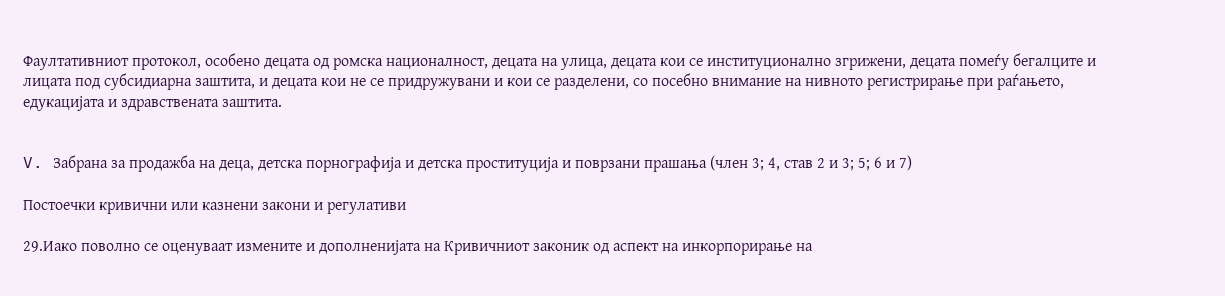Фаултативниот протокол, особено децата од ромска националност, децата на улица, децата кои се институционално згрижени, децата помеѓу бегалците и лицата под субсидиарна заштита, и децата кои не се придружувани и кои се разделени, со посебно внимание на нивното регистрирање при раѓањето, едукацијата и здравствената заштита.


V. Забрана за продажба на деца, детска порнографија и детска проституција и поврзани прашања (член 3; 4, став 2 и 3; 5; 6 и 7)

Постоечки кривични или казнени закони и регулативи

29.Иако поволно се оценуваат измените и дополненијата на Кривичниот законик од аспект на инкорпорирање на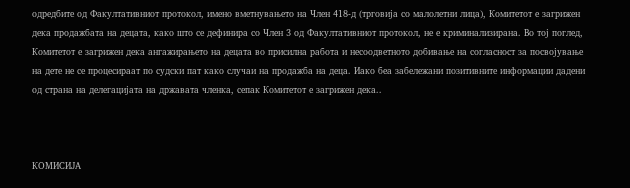одредбите од Факултативниот протокол, имено вметнувањето на Член 418-д (трговија со малолетни лица), Комитетот е загрижен дека продажбата на децата, како што се дефинира со Член 3 од Факултативниот протокол, не е криминализирана. Во тој поглед, Комитетот е загрижен дека ангажирањето на децата во присилна работа и несоодветното добивање на согласност за посвојување на дете не се процесираат по судски пат како случаи на продажба на деца. Иако беа забележани позитивните информации дадени од страна на делегацијата на државата членка, сепак Комитетот е загрижен дека..



КОМИСИЈА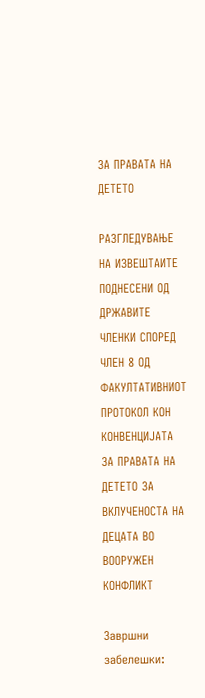ЗА ПРАВАТА НА ДЕТЕТО

РАЗГЛЕДУВАЊЕ НА ИЗВЕШТАИТЕ ПОДНЕСЕНИ ОД ДРЖАВИТЕ ЧЛЕНКИ СПОРЕД ЧЛЕН 8 ОД  ФАКУЛТАТИВНИОТ ПРОТОКОЛ КОН КОНВЕНЦИЈАТА ЗА ПРАВАТА НА ДЕТЕТО ЗА ВКЛУЧЕНОСТА НА ДЕЦАТА ВО ВООРУЖЕН КОНФЛИКТ

Завршни забелешки: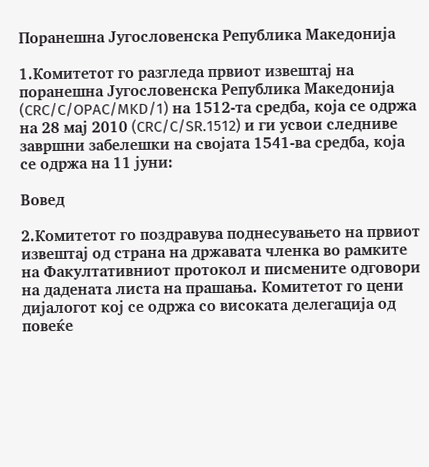Поранешна Југословенска Република Македонија

1.Комитетот го разгледа првиот извештај на поранешна Југословенска Република Македонија (CRC/C/OPAC/MKD/1) на 1512-та средба, која се одржа на 28 мај 2010 (CRC/C/SR.1512) и ги усвои следниве завршни забелешки на својата 1541-ва средба, која се одржа на 11 јуни:

Вовед

2.Комитетот го поздравува поднесувањето на првиот извештај од страна на државата членка во рамките на Факултативниот протокол и писмените одговори на дадената листа на прашања. Комитетот го цени дијалогот кој се одржа со високата делегација од повеќе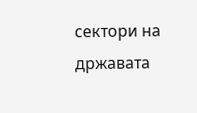сектори на државата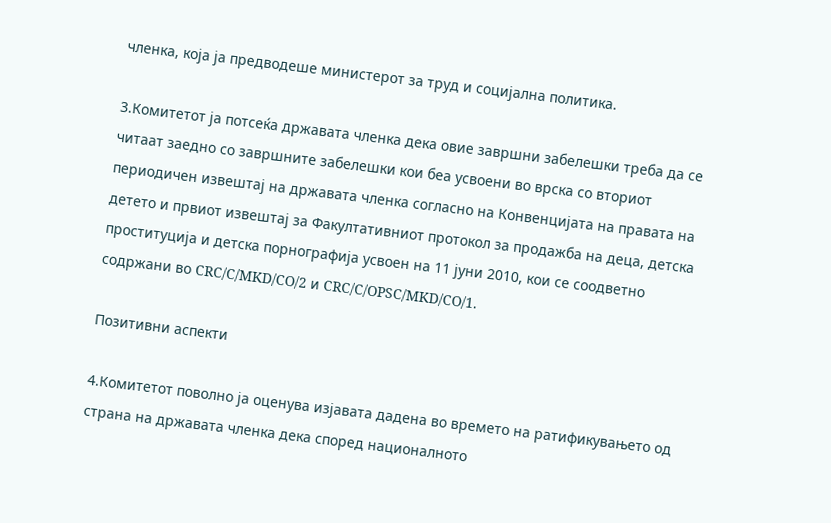членка, која ја предводеше министерот за труд и социјална политика.

3.Комитетот ја потсеќа државата членка дека овие завршни забелешки треба да се читаат заедно со завршните забелешки кои беа усвоени во врска со вториот периодичен извештај на државата членка согласно на Конвенцијата на правата на детето и првиот извештај за Факултативниот протокол за продажба на деца, детска проституција и детска порнографија усвоен на 11 јуни 2010, кои се соодветно содржани во CRC/C/MKD/CO/2 и CRC/C/OPSC/MKD/CO/1.

Позитивни аспекти

4.Комитетот поволно ја оценува изјавата дадена во времето на ратификувањето од страна на државата членка дека според националното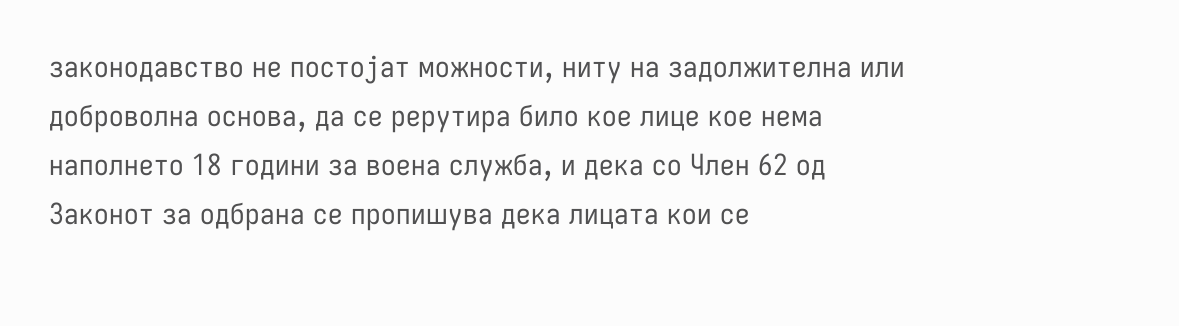законодавство не постојат можности, ниту на задолжителна или доброволна основа, да се рерутира било кое лице кое нема наполнето 18 години за воена служба, и дека со Член 62 од Законот за одбрана се пропишува дека лицата кои се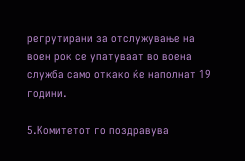регрутирани за отслужување на воен рок се упатуваат во воена служба само откако ќе наполнат 19 години.

5.Комитетот го поздравува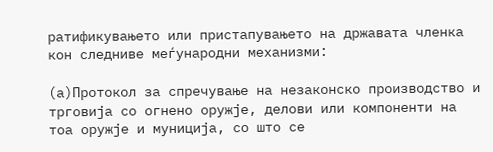ратификувањето или пристапувањето на државата членка кон следниве меѓународни механизми:

(a)Протокол за спречување на незаконско производство и трговија со огнено оружје, делови или компоненти на тоа оружје и муниција, со што се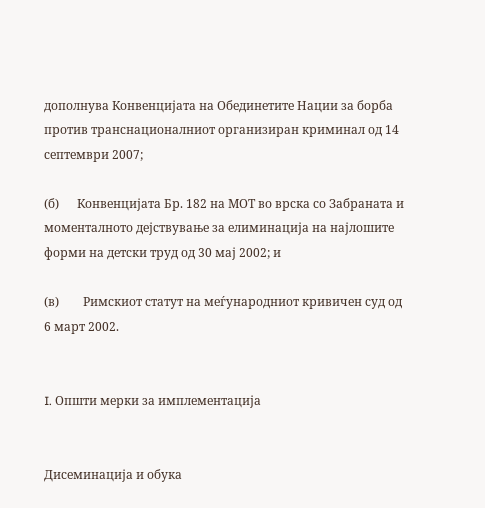дополнува Конвенцијата на Обединетите Нации за борба против транснационалниот организиран криминал од 14 септември 2007;

(б)      Конвенцијата Бр. 182 на МОТ во врска со Забраната и моменталното дејствување за елиминација на најлошите форми на детски труд од 30 мај 2002; и

(в)        Римскиот статут на меѓународниот кривичен суд од 6 март 2002.


I. Општи мерки за имплементација


Дисеминација и обука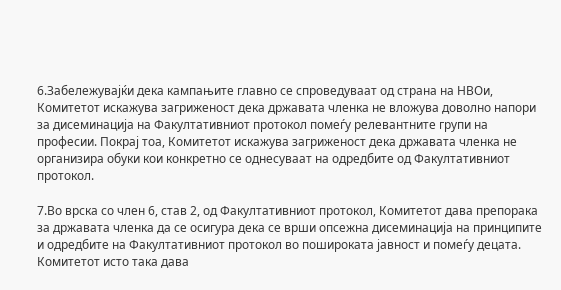6.Забележувајќи дека кампањите главно се спроведуваат од страна на НВОи, Комитетот искажува загриженост дека државата членка не вложува доволно напори за дисеминација на Факултативниот протокол помеѓу релевантните групи на професии. Покрај тоа, Комитетот искажува загриженост дека државата членка не организира обуки кои конкретно се однесуваат на одредбите од Факултативниот протокол.

7.Во врска со член 6, став 2, од Факултативниот протокол, Комитетот дава препорака  за државата членка да се осигура дека се врши опсежна дисеминација на принципите и одредбите на Факултативниот протокол во пошироката јавност и помеѓу децата. Комитетот исто така дава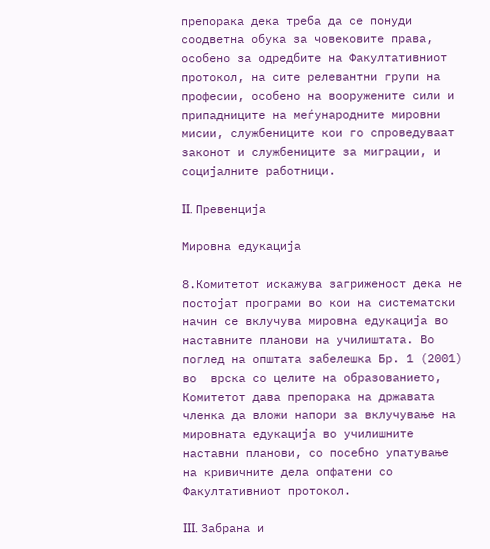препорака дека треба да се понуди соодветна обука за човековите права, особено за одредбите на Факултативниот протокол, на сите релевантни групи на професии, особено на вооружените сили и припадниците на меѓународните мировни мисии, службениците кои го спроведуваат законот и службениците за миграции, и социјалните работници.

II. Превенција

Мировна едукација

8.Комитетот искажува загриженост дека не постојат програми во кои на систематски начин се вклучува мировна едукација во наставните планови на училиштата. Во поглед на општата забелешка Бр. 1 (2001) во  врска со целите на образованието, Комитетот дава препорака на државата членка да вложи напори за вклучување на мировната едукација во училишните наставни планови, со посебно упатување на кривичните дела опфатени со Факултативниот протокол.

III. Забрана и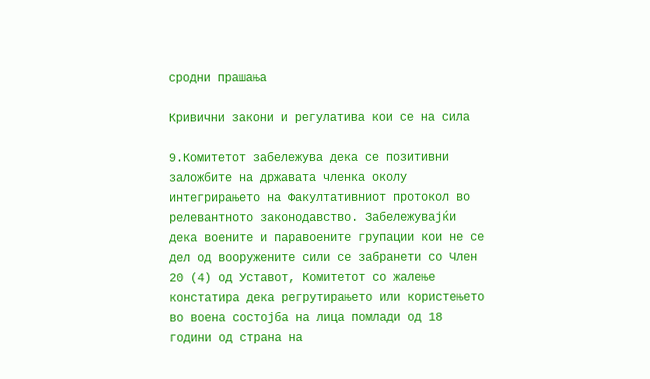сродни прашања

Кривични закони и регулатива кои се на сила

9.Комитетот забележува дека се позитивни заложбите на државата членка околу интегрирањето на Факултативниот протокол во релевантното законодавство. Забележувајќи дека воените и паравоените групации кои не се дел од вооружените сили се забранети со Член 20 (4) од Уставот, Комитетот со жалење констатира дека регрутирањето или користењето во воена состојба на лица помлади од 18 години од страна на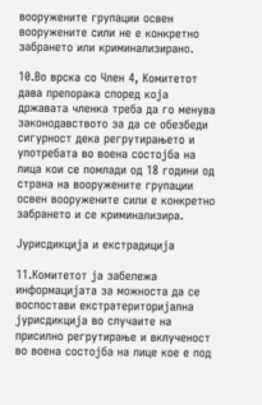вооружените групации освен вооружените сили не е конкретно забрането или криминализирано.

10.Во врска со Член 4, Комитетот дава препорака според која државата членка треба да го менува законодавството за да се обезбеди сигурност дека регрутирањето и употребата во воена состојба на лица кои се помлади од 18 години од страна на вооружените групации освен вооружените сили е конкретно забрането и се криминализира.

Јурисдикција и екстрадиција

11.Комитетот ја забележа информацијата за можноста да се воспостави екстратериторијална јурисдикција во случаите на присилно регрутирање и вклученост во воена состојба на лице кое е под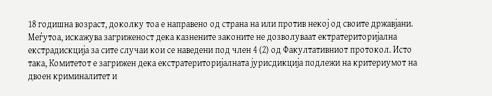18 годишна возраст, доколку тоа е направено од страна на или против некој од своите државјани. Меѓутоа, искажува загриженост дека казнените законите не дозволуваат ектратериторијална екстрадискција за сите случаи кои се наведени под член 4 (2) од Факултативниот протокол. Исто така, Комитетот е загрижен дека екстратериторијалната јурисдикција подлежи на критериумот на двоен криминалитет и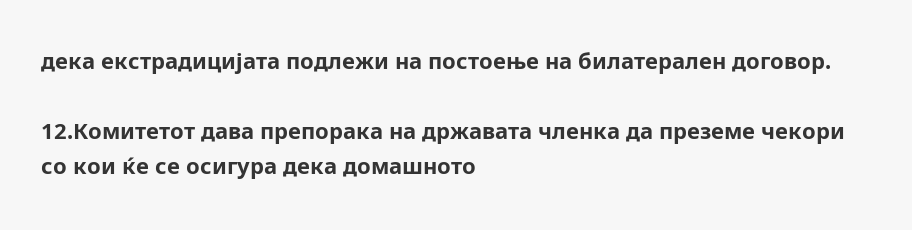дека екстрадицијата подлежи на постоење на билатерален договор.

12.Комитетот дава препорака на државата членка да преземе чекори со кои ќе се осигура дека домашното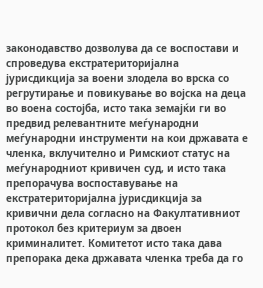законодавство дозволува да се воспостави и спроведува екстратериторијална јурисдикција за воени злодела во врска со регрутирање и повикување во војска на деца во воена состојба, исто така земајќи ги во предвид релевантните меѓународни меѓународни инструменти на кои државата е членка, вклучително и Римскиот статус на меѓународниот кривичен суд, и исто така препорачува воспоставување на екстратериторијална јурисдикција за кривични дела согласно на Факултативниот протокол без критериум за двоен криминалитет. Комитетот исто така дава препорака дека државата членка треба да го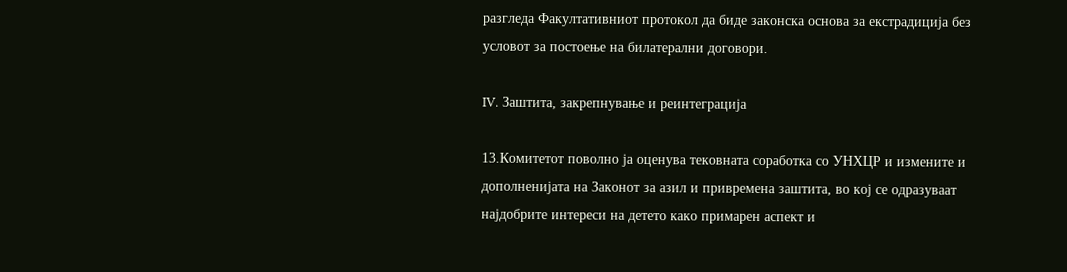разгледа Факултативниот протокол да биде законска основа за екстрадиција без условот за постоење на билатерални договори.

IV. Заштита, закрепнување и реинтеграција

13.Комитетот поволно ја оценува тековната соработка со УНХЦР и измените и дополненијата на Законот за азил и привремена заштита, во кој се одразуваат најдобрите интереси на детето како примарен аспект и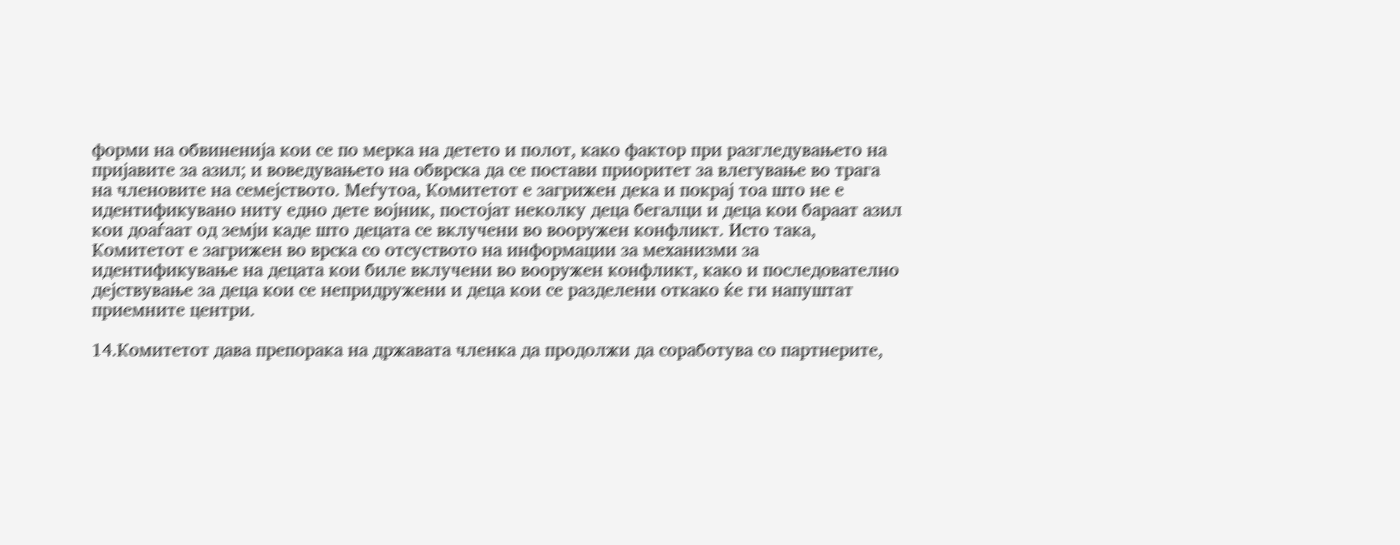форми на обвиненија кои се по мерка на детето и полот, како фактор при разгледувањето на пријавите за азил; и воведувањето на обврска да се постави приоритет за влегување во трага на членовите на семејството. Меѓутоа, Комитетот е загрижен дека и покрај тоа што не е идентификувано ниту едно дете војник, постојат неколку деца бегалци и деца кои бараат азил кои доаѓаат од земји каде што децата се вклучени во вооружен конфликт. Исто така, Комитетот е загрижен во врска со отсуството на информации за механизми за идентификување на децата кои биле вклучени во вооружен конфликт, како и последователно дејствување за деца кои се непридружени и деца кои се разделени откако ќе ги напуштат приемните центри.

14.Комитетот дава препорака на државата членка да продолжи да соработува со партнерите,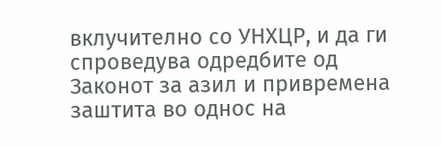вклучително со УНХЦР, и да ги спроведува одредбите од Законот за азил и привремена заштита во однос на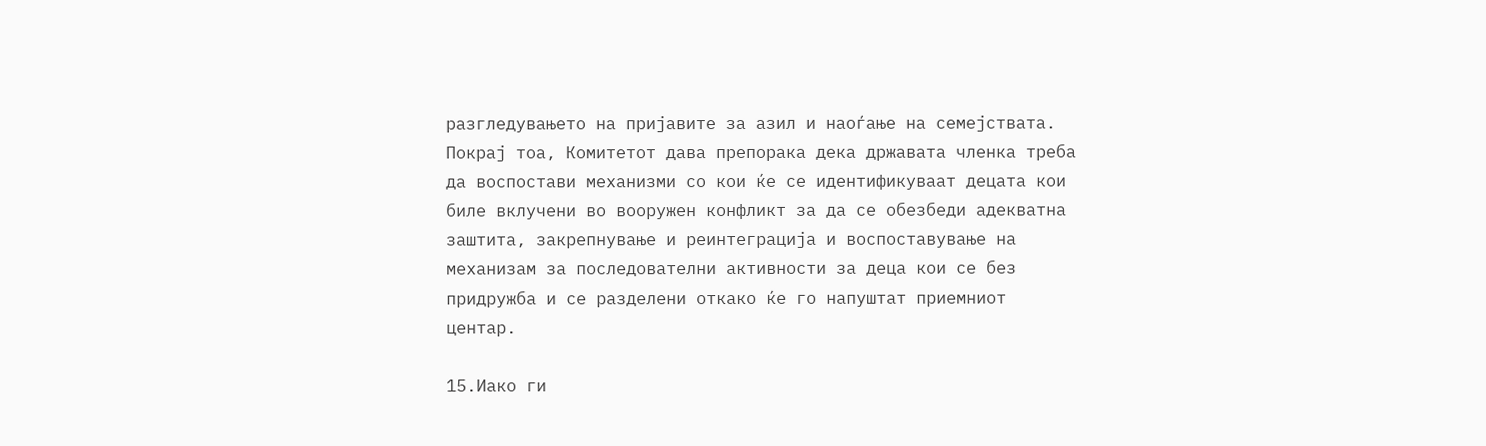разгледувањето на пријавите за азил и наоѓање на семејствата. Покрај тоа, Комитетот дава препорака дека државата членка треба да воспостави механизми со кои ќе се идентификуваат децата кои биле вклучени во вооружен конфликт за да се обезбеди адекватна заштита, закрепнување и реинтеграција и воспоставување на механизам за последователни активности за деца кои се без придружба и се разделени откако ќе го напуштат приемниот центар.

15.Иако ги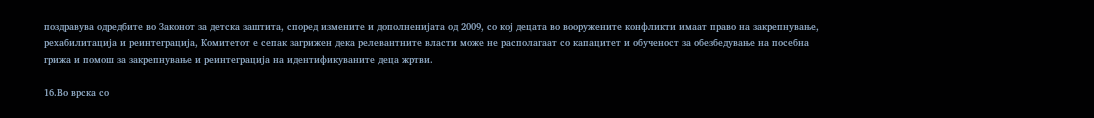поздравува одредбите во Законот за детска заштита, според измените и дополненијата од 2009, со кој децата во вооружените конфликти имаат право на закрепнување, рехабилитација и реинтеграција, Комитетот е сепак загрижен дека релевантните власти може не располагаат со капацитет и обученост за обезбедување на посебна грижа и помош за закрепнување и реинтеграција на идентификуваните деца жртви.

16.Во врска со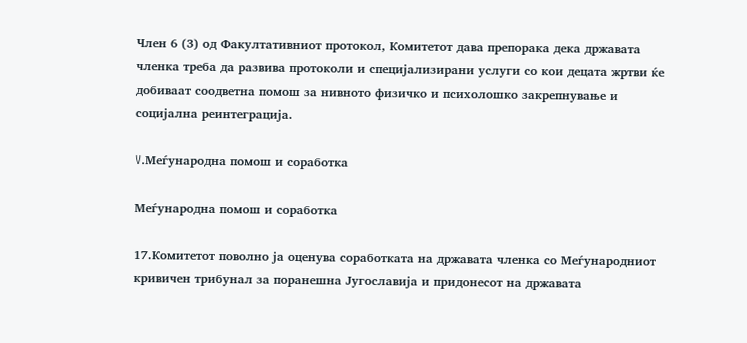Член 6 (3) од Факултативниот протокол, Комитетот дава препорака дека државата членка треба да развива протоколи и специјализирани услуги со кои децата жртви ќе добиваат соодветна помош за нивното физичко и психолошко закрепнување и социјална реинтеграција.

V.Меѓународна помош и соработка

Меѓународна помош и соработка

17.Комитетот поволно ја оценува соработката на државата членка со Меѓународниот кривичен трибунал за поранешна Југославија и придонесот на државата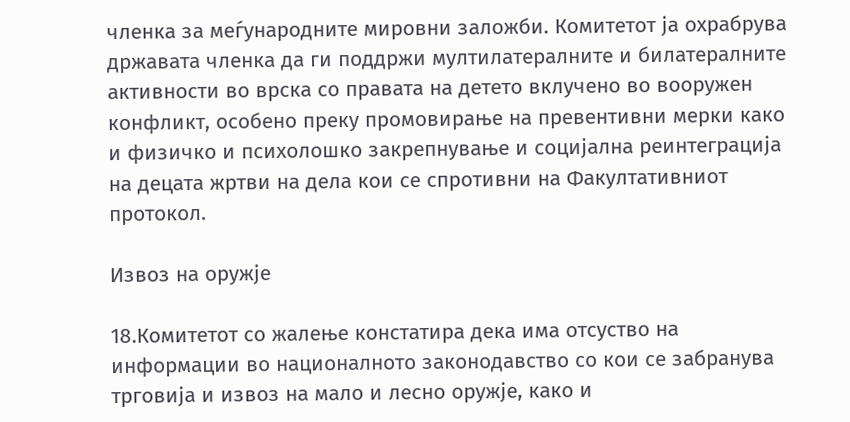членка за меѓународните мировни заложби. Комитетот ја охрабрува државата членка да ги поддржи мултилатералните и билатералните активности во врска со правата на детето вклучено во вооружен конфликт, особено преку промовирање на превентивни мерки како и физичко и психолошко закрепнување и социјална реинтеграција на децата жртви на дела кои се спротивни на Факултативниот протокол.

Извоз на оружје

18.Комитетот со жалење констатира дека има отсуство на информации во националното законодавство со кои се забранува трговија и извоз на мало и лесно оружје, како и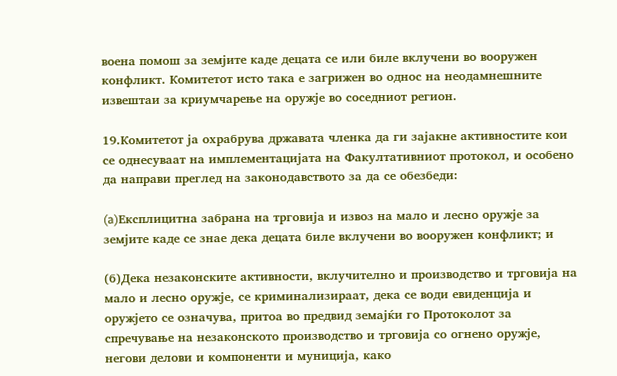воена помош за земјите каде децата се или биле вклучени во вооружен конфликт. Комитетот исто така е загрижен во однос на неодамнешните извештаи за криумчарење на оружје во соседниот регион.

19.Комитетот ја охрабрува државата членка да ги зајакне активностите кои се однесуваат на имплементацијата на Факултативниот протокол, и особено да направи преглед на законодавството за да се обезбеди:

(a)Експлицитна забрана на трговија и извоз на мало и лесно оружје за земјите каде се знае дека децата биле вклучени во вооружен конфликт; и

(б)Дека незаконските активности, вклучително и производство и трговија на мало и лесно оружје, се криминализираат, дека се води евиденција и оружјето се означува, притоа во предвид земајќи го Протоколот за спречување на незаконското производство и трговија со огнено оружје, негови делови и компоненти и муниција, како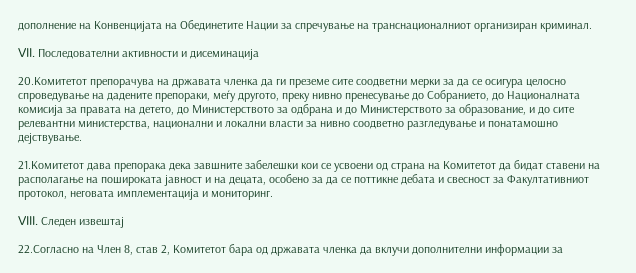дополнение на Конвенцијата на Обединетите Нации за спречување на транснационалниот организиран криминал.

VII. Последователни активности и дисеминација

20.Комитетот препорачува на државата членка да ги преземе сите соодветни мерки за да се осигура целосно спроведување на дадените препораки, меѓу другото, преку нивно пренесување до Собранието, до Националната комисија за правата на детето, до Министерството за одбрана и до Министерството за образование, и до сите релевантни министерства, национални и локални власти за нивно соодветно разгледување и понатамошно дејствување.

21.Комитетот дава препорака дека завшните забелешки кои се усвоени од страна на Комитетот да бидат ставени на располагање на пошироката јавност и на децата, особено за да се поттикне дебата и свесност за Факултативниот протокол, неговата имплементација и мониторинг.

VIII. Следен извештај

22.Согласно на Член 8, став 2, Комитетот бара од државата членка да вклучи дополнителни информации за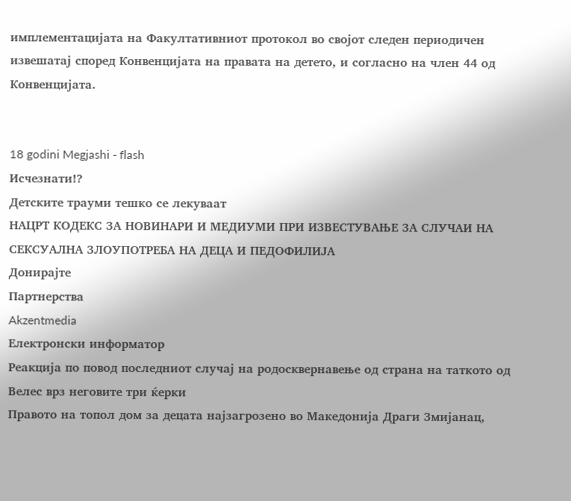имплементацијата на Факултативниот протокол во својот следен периодичен извешатај според Конвенцијата на правата на детето, и согласно на член 44 од Конвенцијата.


18 godini Megjashi - flash
Исчезнати!?
Детските трауми тешко се лекуваат
НАЦРТ КОДЕКС ЗА НОВИНАРИ И МЕДИУМИ ПРИ ИЗВЕСТУВАЊЕ ЗА СЛУЧАИ НА СЕКСУАЛНА ЗЛОУПОТРЕБА НА ДЕЦА И ПЕДОФИЛИЈА
Донирајте
Партнерства
Akzentmedia
Електронски информатор
Реакција по повод последниот случај на родосквернавење од страна на таткото од Велес врз неговите три ќерки
Правото на топол дом за децата најзагрозено во Македонија Драги Змијанац,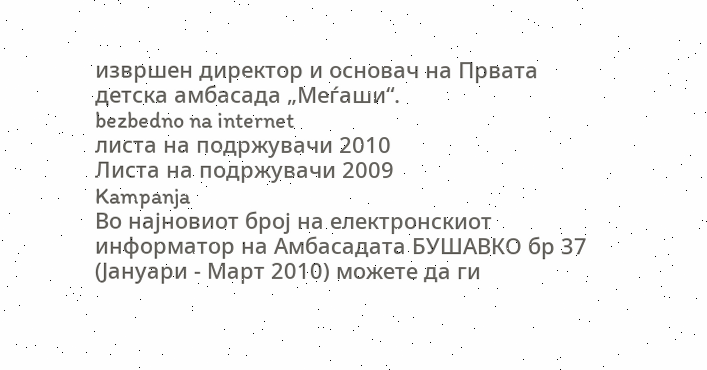извршен директор и основач на Првата детска амбасада „Меѓаши“.
bezbedno na internet
листа на подржувачи 2010
Листа на подржувачи 2009
Kampanja
Во најновиот број на електронскиот информатор на Амбасадата БУШАВКО бр 37 (Јануари - Март 2010) можете да ги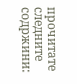прочитате следните содржини: